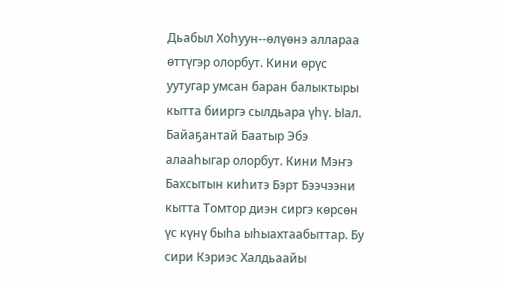Дьабыл Хоһуун--өлүөнэ аллараа өттүгэр олорбут. Кини өрүс уутугар умсан баран балыктыры кытта бииргэ сылдьара үһү. Ыал.
Байаҕантай Баатыр Эбэ алааһыгар олорбут. Кини Мэҥэ Бахсытын киһитэ Бэрт Бээчээни кытта Томтор диэн сиргэ көрсөн үс күнү быһа ыһыахтаабыттар. Бу сири Кэриэс Халдьаайы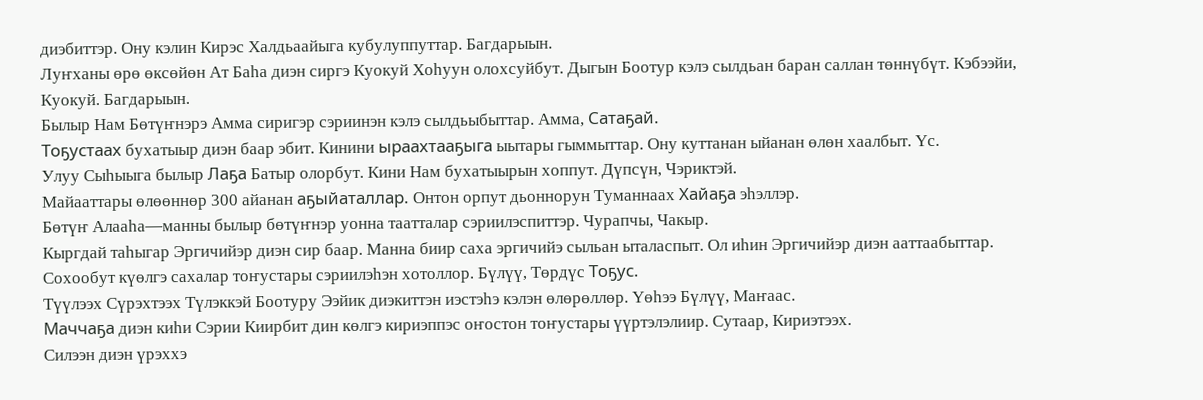диэбиттэр. Ону кэлин Кирэс Халдьаайыга кубулуппуттар. Багдарыын.
Луҥханы өрө өксөйөн Ат Баһа диэн сиргэ Куокуй Хоһуун олохсуйбут. Дыгын Боотур кэлэ сылдьан баран саллан төннүбүт. Кэбээйи, Куокуй. Багдарыын.
Былыр Нам Бөтүҥнэрэ Амма сиригэр сэриинэн кэлэ сылдьыбыттар. Амма, Сатаҕай.
Тоҕустаах бухатыыр диэн баар эбит. Кинини ыраахтааҕыга ыытары гыммыттар. Ону куттанан ыйанан өлөн хаалбыт. Үс.
Улуу Сыһыыга былыр Лаҕа Батыр олорбут. Кини Нам бухатыырын хоппут. Дүпсүн, Чэриктэй.
Майааттары өлөөннөр 300 айанан аҕыйаталлар. Онтон орпут дьоннорун Туманнаах Хайаҕа эһэллэр.
Бөтүҥ Алааһа—манны былыр бөтүҥнэр уонна таатталар сэриилэспиттэр. Чурапчы, Чакыр.
Кыргдай таһыгар Эргичийэр диэн сир баар. Манна биир саха эргичийэ сыльан ыталаспыт. Ол иһин Эргичийэр диэн ааттаабыттар.
Сохообут күөлгэ сахалар тоҥустары сэриилэһэн хотоллор. Бүлүү, Төрдүс Тоҕус.
Түүлээх Сүрэхтээх Түлэккэй Боотуру Ээйик диэкиттэн иэстэһэ кэлэн өлөрөллөр. Үөһээ Бүлүү, Маҥаас.
Маччаҕа диэн киһи Сэрии Киирбит дин көлгэ кириэппэс оҥостон тоҥустары үүртэлэлиир. Сутаар, Кириэтээх.
Силээн диэн үрэххэ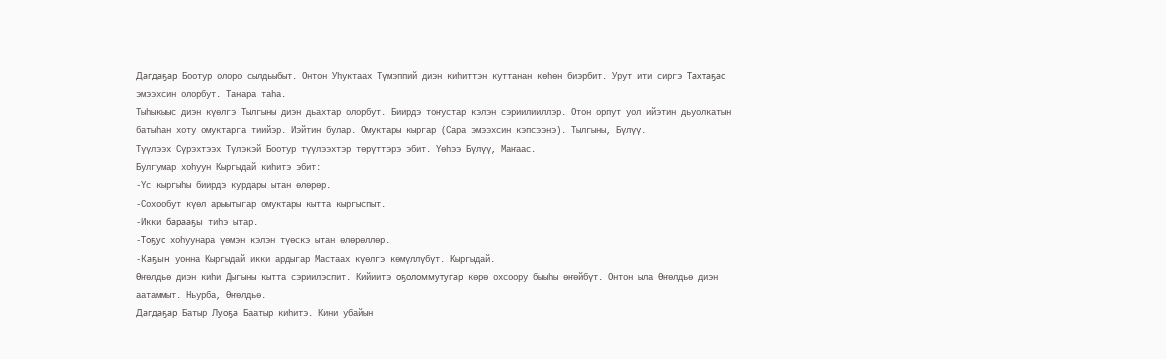Дагдаҕар Боотур олоро сылдьыбыт. Онтон Уһуктаах Түмэппий диэн киһиттэн куттанан көһөн биэрбит. Урут ити сиргэ Тахтаҕас эмээхсин олорбут. Танара таһа.
Тыһыкыыс диэн күөлгэ Тылгыны диэн дьахтар олорбут. Биирдэ тоҥустар кэлэн сэриилииллэр. Отон орпут уол ийэтин дьуолкатын батыһан хоту омуктарга тиийэр. Иэйтин булар. Омуктары кыргар (Сара эмээхсин кэпсээнэ). Тылгыны, Бүлүү.
Түүлээх Сүрэхтээх Түлэкэй Боотур түүлээхтэр төрүттэрэ эбит. Үөһээ Бүлүү, Маҥаас.
Булгумар хоһуун Кыргыдай киһитэ эбит:
-Үс кыргыһы биирдэ курдары ытан өлөрөр.
-Сохообут күөл арыытыгар омуктары кытта кыргыспыт.
-Икки барааҕы тиһэ ытар.
-Тоҕус хоһуунара үөмэн кэлэн түөскэ ытан өлөрөллөр.
-Каҕын уонна Кыргыдай икки ардыгар Мастаах күөлгэ көмүллүбүт. Кыргыдай.
Өҥөлдьө диэн киһи Дыгыны кытта сэриилэспит. Кийиитэ оҕоломмутугар көрө охсоору быыһы өҥөйбүт. Онтон ыла Өҥөлдьө диэн аатаммыт. Ньурба, Өҥөлдьө.
Дагдаҕар Батыр Луоҕа Баатыр киһитэ. Кини убайын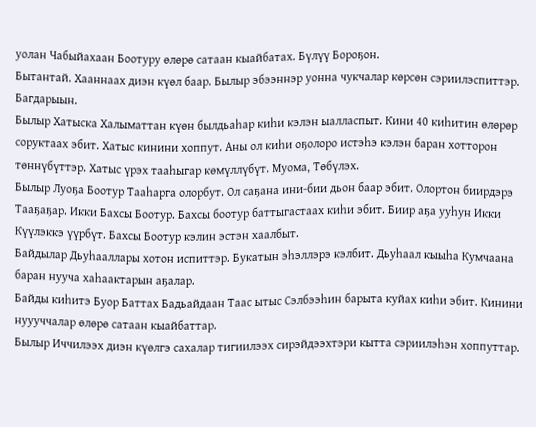уолан Чабыйахаан Боотуру өлөрө сатаан кыайбатах. Бүлүү Бороҕон.
Бытантай. Хааннаах диэн күөл баар. Былыр эбээннэр уонна чукчалар көрсөн сэриилэспиттэр. Багдарыын.
Былыр Хатыска Халыматтан күөн былдьаһар киһи кэлэн ыалласпыт. Кини 40 киһитин өлөрөр соруктаах эбит. Хатыс кинини хоппут. Аны ол киһи оҕолоро истэһэ кэлэн баран хотторон төннүбүттэр. Хатыс үрэх тааһыгар көмүллүбүт. Муома, Төбүлэх.
Былыр Луоҕа Боотур Тааһарга олорбут. Ол саҕана ини-бии дьон баар эбит. Олортон биирдэрэ Тааҕаҕар. Икки Бахсы Боотур. Бахсы боотур баттыгастаах киһи эбит. Биир аҕа ууһун Икки Күүлэккэ үүрбүт. Бахсы Боотур кэлин эстэн хаалбыт.
Байдылар Дьуһааллары хотон испиттэр. Букатын эһэллэрэ кэлбит. Дьуһаал кыыһа Кумчаана баран нууча хаһаактарын аҕалар.
Байды киһитэ Буор Баттах Бадьайдаан Таас ытыс Сэлбээһин барыта куйах киһи эбит. Кинини нуууччалар өлөрө сатаан кыайбаттар.
Былыр Иччилээх диэн күөлгэ сахалар тигиилээх сирэйдээхтэри кытта сэриилэһэн хоппуттар.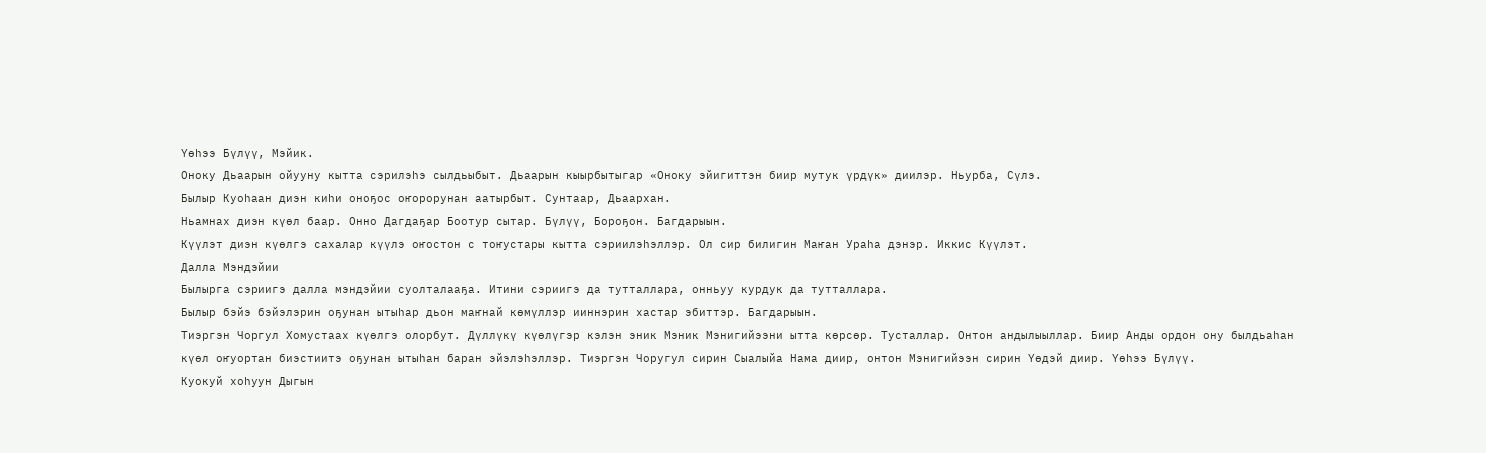Үөһээ Бүлүү, Мэйик.
Оноку Дьаарын ойууну кытта сэрилэһэ сылдьыбыт. Дьаарын кыырбытыгар «Оноку эйигиттэн биир мутук үрдүк» диилэр. Ньурба, Сүлэ.
Былыр Куоһаан диэн киһи оноҕос оҥорорунан аатырбыт. Сунтаар, Дьаархан.
Ньамнах диэн күөл баар. Онно Дагдаҕар Боотур сытар. Бүлүү, Бороҕон. Багдарыын.
Күүлэт диэн күөлгэ сахалар күүлэ оҥостон с тоҥустары кытта сэриилэһэллэр. Ол сир билигин Маҥан Ураһа дэнэр. Иккис Күүлэт.
Далла Мэндэйии
Былырга сэриигэ далла мэндэйии суолталааҕа. Итини сэриигэ да тутталлара, онньуу курдук да тутталлара.
Былыр бэйэ бэйэлэрин оҕунан ытыһар дьон маҥнай көмүллэр ииннэрин хастар эбиттэр. Багдарыын.
Тиэргэн Чоргул Хомустаах күөлгэ олорбут. Дүллүкү күөлүгэр кэлэн эник Мэник Мэнигийээни ытта көрсөр. Тусталлар. Онтон андылыыллар. Биир Анды ордон ону былдьаһан күөл оҥуортан биэстиитэ оҕунан ытыһан баран эйэлэһэллэр. Тиэргэн Чоругул сирин Сыалыйа Нама диир, онтон Мэнигийээн сирин Үөдэй диир. Үөһээ Бүлүү.
Куокуй хоһуун Дыгын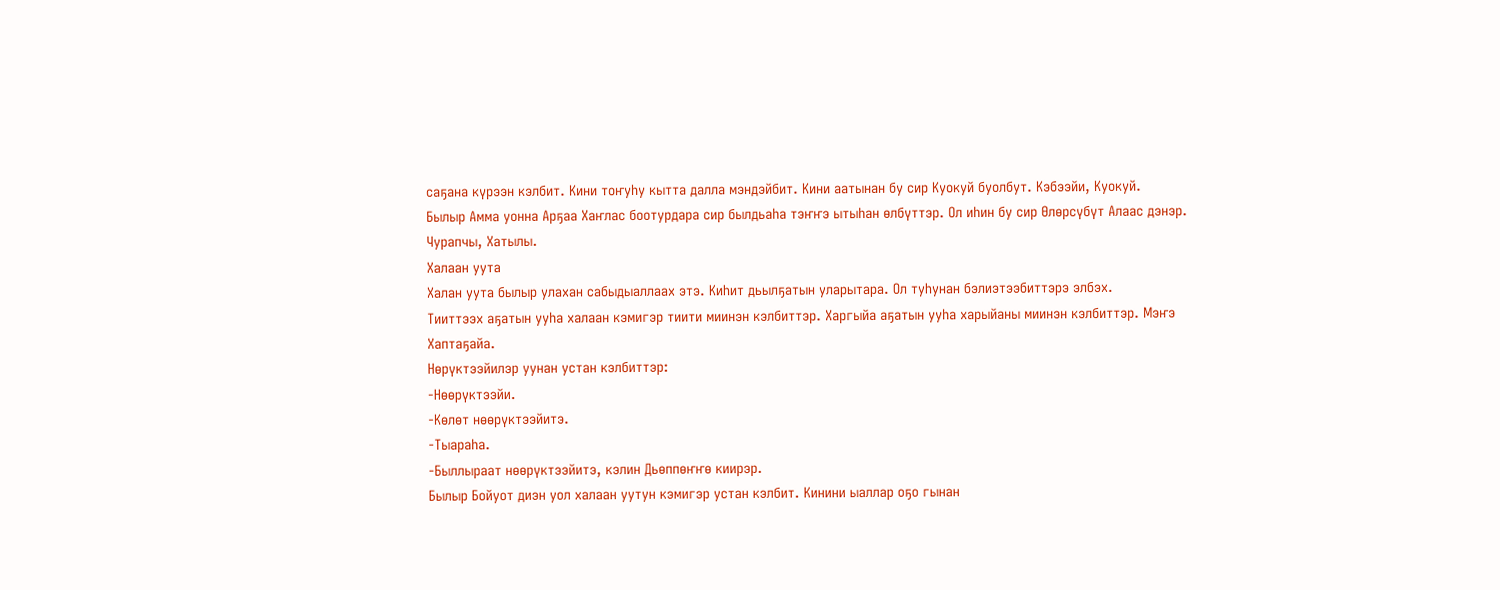саҕана күрээн кэлбит. Кини тоҥуһу кытта далла мэндэйбит. Кини аатынан бу сир Куокуй буолбут. Кэбээйи, Куокуй.
Былыр Амма уонна Арҕаа Хаҥлас боотурдара сир былдьаһа тэҥҥэ ытыһан өлбүттэр. Ол иһин бу сир Өлөрсүбүт Алаас дэнэр. Чурапчы, Хатылы.
Халаан уута
Халан уута былыр улахан сабыдыаллаах этэ. Киһит дьылҕатын уларытара. Ол туһунан бэлиэтээбиттэрэ элбэх.
Тииттээх аҕатын ууһа халаан кэмигэр тиити миинэн кэлбиттэр. Харгыйа аҕатын ууһа харыйаны миинэн кэлбиттэр. Мэҥэ Хаптаҕайа.
Нөрүктээйилэр уунан устан кэлбиттэр:
-Нөөрүктээйи.
-Көлөт нөөрүктээйитэ.
-Тыараһа.
-Быллыраат нөөрүктээйитэ, кэлин Дьөппөҥҥө киирэр.
Былыр Бойуот диэн уол халаан уутун кэмигэр устан кэлбит. Кинини ыаллар оҕо гынан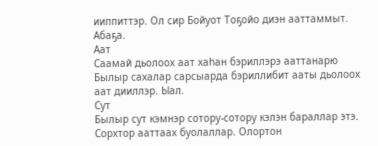ииппиттэр. Ол сир Бойуот Тоҕойо диэн ааттаммыт. Абаҕа.
Аат
Саамай дьолоох аат хаһан бэриллэрэ ааттанарю
Былыр сахалар сарсыарда бэриллибит ааты дьолоох аат дииллэр. Ыал.
Сут
Былыр сут кэмнэр сотору-сотору кэлэн бараллар этэ. Сорхтор ааттаах буолаллар. Олортон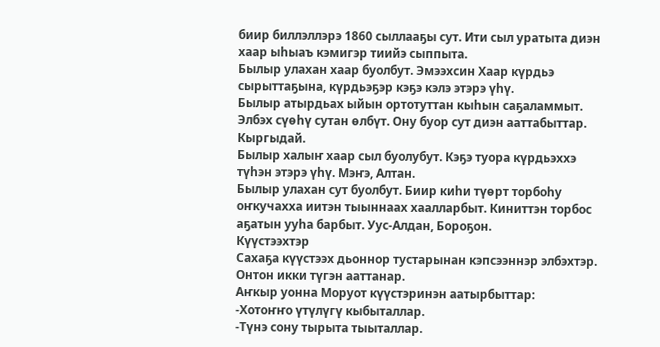биир биллэллэрэ 1860 сыллааҕы сут. Ити сыл уратыта диэн хаар ыһыаъ кэмигэр тиийэ сыппыта.
Былыр улахан хаар буолбут. Эмээхсин Хаар күрдьэ сырыттаҕына, күрдьэҕэр кэҕэ кэлэ этэрэ үһү.
Былыр атырдьах ыйын ортотуттан кыһын саҕаламмыт. Элбэх сүөһү сутан өлбүт. Ону буор сут диэн ааттабыттар. Кыргыдай.
Былыр халыҥ хаар сыл буолубут. Кэҕэ туора күрдьэххэ түһэн этэрэ үһү. Мэҥэ, Алтан.
Былыр улахан сут буолбут. Биир киһи түөрт торбоһу оҥкучахха иитэн тыыннаах хаалларбыт. Киниттэн торбос аҕатын ууһа барбыт. Уус-Алдан, Бороҕон.
Күүстээхтэр
Сахаҕа күүстээх дьоннор тустарынан кэпсээннэр элбэхтэр. Онтон икки түгэн ааттанар.
Аҥкыр уонна Моруот күүстэринэн аатырбыттар:
-Хотоҥҥо үтүлүгү кыбыталлар.
-Түнэ сону тырыта тыыталлар.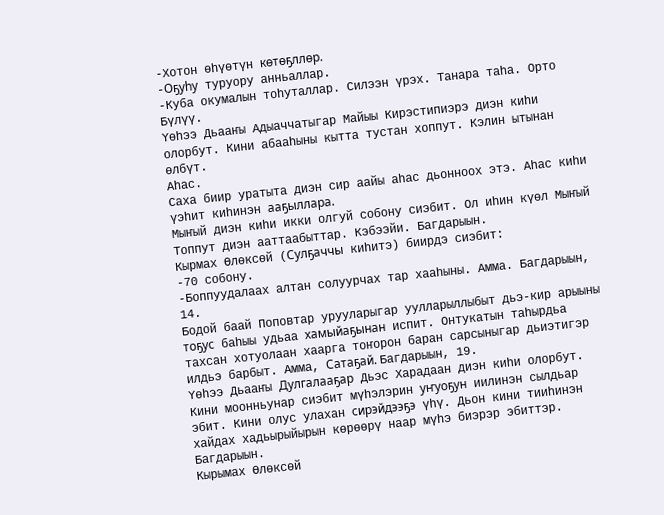-Хотон өһүөтүн көтөҕллөр.
-Оҕуһу туруору анньаллар.
-Куба окумалын тоһуталлар. Силээн үрэх. Танара таһа. Орто Бүлүү.
Үөһээ Дьааҥы Адыаччатыгар Майыы Кирэстипиэрэ диэн киһи олорбут. Кини абааһыны кытта тустан хоппут. Кэлин ытынан өлбүт.
Аһас.
Саха биир уратыта диэн сир аайы аһас дьонноох этэ. Аһас киһи үэһит киһинэн ааҕыллара.
Мыҥый диэн киһи икки олгуй собону сиэбит. Ол иһин күөл Мыҥый Топпут диэн ааттаабыттар. Кэбээйи. Багдарыын.
Кырмах Өлөксөй (Сулҕаччы киһитэ) биирдэ сиэбит:
-70 собону.
-Боппуудалаах алтан солуурчах тар хааһыны. Амма. Багдарыын, 14.
Бодой баай Поповтар урууларыгар уулларыллыбыт дьэ-кир арыыны тоҕус баһыы удьаа хамыйаҕынан испит. Онтукатын таһырдьа тахсан хотуолаан хаарга тоҥорон баран сарсыныгар дьиэтигэр илдьэ барбыт. Амма, Сатаҕай. Багдарыын, 19.
Үөһээ Дьааҥы Дулгалааҕар Дьэс Харадаан диэн киһи олорбут. Кини моонньунар сиэбит мүһэлэрин уҥуоҕун иилинэн сылдьар эбит. Кини олус улахан сирэйдээҕэ үһү. Дьон кини тииһинэн хайдах хадьырыйырын көрөөрү наар мүһэ биэрэр эбиттэр. Багдарыын.
Кырымах Өлөксөй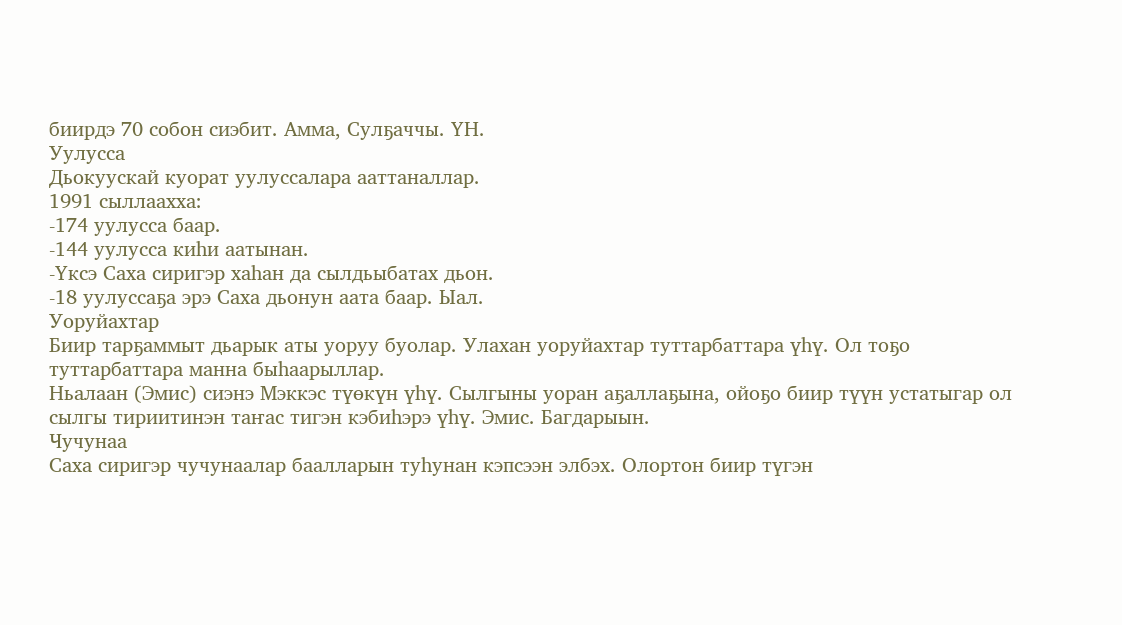биирдэ 70 собон сиэбит. Амма, Сулҕаччы. ҮН.
Уулусса
Дьокуускай куорат уулуссалара ааттаналлар.
1991 сыллаахха:
-174 уулусса баар.
-144 уулусса киһи аатынан.
-Үксэ Саха сиригэр хаһан да сылдьыбатах дьон.
-18 уулуссаҕа эрэ Саха дьонун аата баар. Ыал.
Уоруйахтар
Биир тарҕаммыт дьарык аты уоруу буолар. Улахан уоруйахтар туттарбаттара үһү. Ол тоҕо туттарбаттара манна быһаарыллар.
Ньалаан (Эмис) сиэнэ Мэккэс түөкүн үһү. Сылгыны уоран аҕаллаҕына, ойоҕо биир түүн устатыгар ол сылгы тириитинэн таҥас тигэн кэбиһэрэ үһү. Эмис. Багдарыын.
Чучунаа
Саха сиригэр чучунаалар баалларын туһунан кэпсээн элбэх. Олортон биир түгэн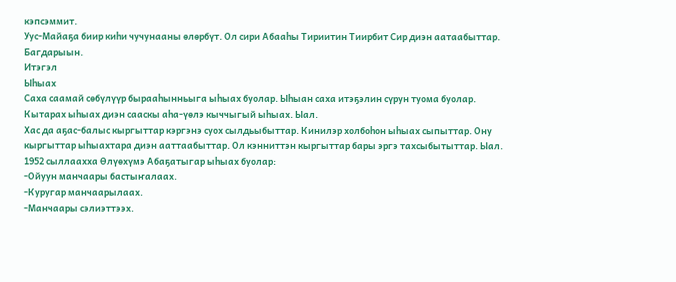кэпсэммит.
Уус-Майаҕа биир киһи чучунааны өлөрбүт. Ол сири Абааһы Тириитин Тиирбит Сир диэн аатаабыттар. Багдарыын.
Итэгэл
Ыһыах
Саха саамай сөбүлүүр бырааһынньыга ыһыах буолар. Ыһыан саха итэҕэлин сүрун туома буолар.
Кытарах ыһыах диэн сааскы аһа-үөлэ кыччыгый ыһыах. Ыал.
Хас да аҕас-балыс кыргыттар кэргэнэ суох сылдьыбыттар. Кинилэр холбоһон ыһыах сыпыттар. Ону кыргыттар ыһыахтара диэн ааттаабыттар. Ол кэнниттэн кыргыттар бары эргэ тахсыбытыттар. Ыал.
1952 сыллаахха Өлүөхүмэ Абаҕатыгар ыһыах буолар:
-Ойуун манчаары бастыҥалаах.
-Куругар манчаарылаах.
-Манчаары сэлиэттээх.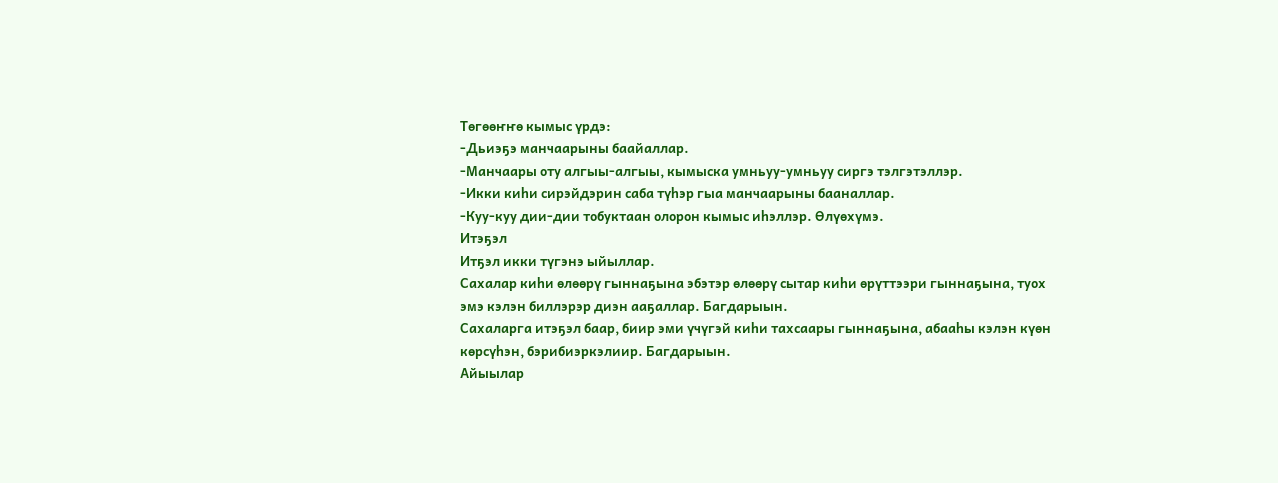Төгөөҥҥө кымыс үрдэ:
-Дьиэҕэ манчаарыны баайаллар.
-Манчаары оту алгыы-алгыы, кымыска умньуу-умньуу сиргэ тэлгэтэллэр.
-Икки киһи сирэйдэрин саба түһэр гыа манчаарыны бааналлар.
-Куу-куу дии-дии тобуктаан олорон кымыс иһэллэр. Өлүөхүмэ.
Итэҕэл
Итҕэл икки түгэнэ ыйыллар.
Сахалар киһи өлөөрү гыннаҕына эбэтэр өлөөрү сытар киһи өрүттээри гыннаҕына, туох эмэ кэлэн биллэрэр диэн ааҕаллар. Багдарыын.
Сахаларга итэҕэл баар, биир эми үчүгэй киһи тахсаары гыннаҕына, абааһы кэлэн күөн көрсүһэн, бэрибиэркэлиир. Багдарыын.
Айыылар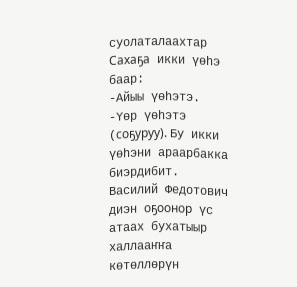суолаталаахтар
Сахаҕа икки үөһэ баар:
-Айыы үөһэтэ.
-Үөр үөһэтэ (соҕуруу). Бу икки үөһэни араарбакка биэрдибит.
Василий Федотович диэн оҕоонор үс атаах бухатыыр халлааҥҥа көтөллөрүн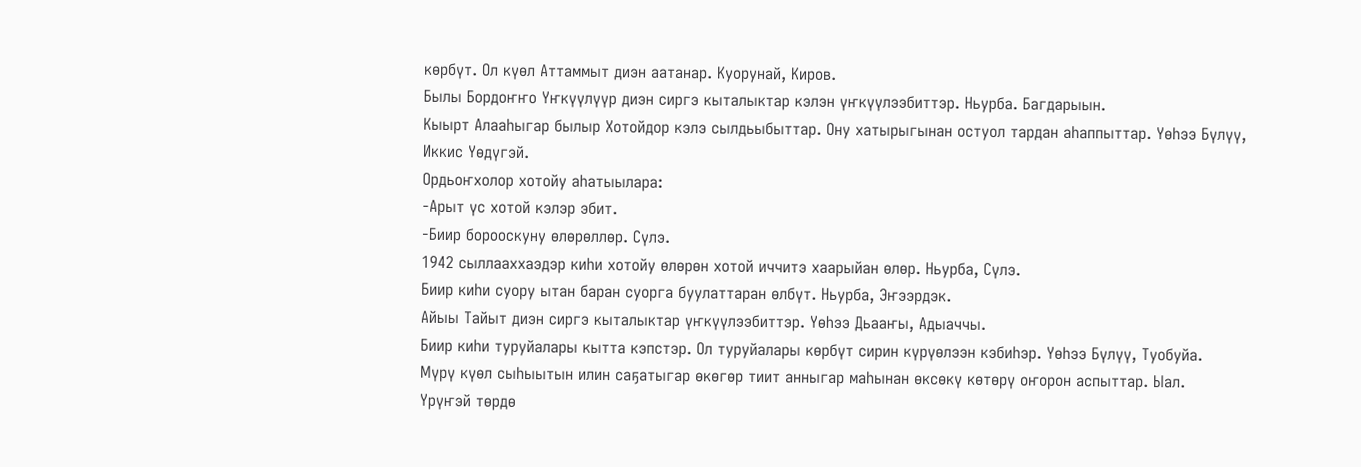көрбүт. Ол күөл Аттаммыт диэн аатанар. Куорунай, Киров.
Былы Бордоҥҥо Үҥкүүлүүр диэн сиргэ кыталыктар кэлэн үҥкүүлээбиттэр. Ньурба. Багдарыын.
Кыырт Алааһыгар былыр Хотойдор кэлэ сылдьыбыттар. Ону хатырыгынан остуол тардан аһаппыттар. Үөһээ Бүлүү, Иккис Үөдүгэй.
Ордьоҥхолор хотойу аһатыылара:
-Арыт үс хотой кэлэр эбит.
-Биир борооскуну өлөрөллөр. Сүлэ.
1942 сыллааххаэдэр киһи хотойу өлөрөн хотой иччитэ хаарыйан өлөр. Ньурба, Сүлэ.
Биир киһи суору ытан баран суорга буулаттаран өлбүт. Ньурба, Эҥээрдэк.
Айыы Тайыт диэн сиргэ кыталыктар үҥкүүлээбиттэр. Үөһээ Дьааҥы, Адыаччы.
Биир киһи туруйалары кытта кэпстэр. Ол туруйалары көрбүт сирин күрүөлээн кэбиһэр. Үөһээ Бүлүү, Туобуйа.
Мүрү күөл сыһыытын илин саҕатыгар өкөгөр тиит анныгар маһынан өксөкү көтөрү оҥорон аспыттар. Ыал.
Үрүҥэй төрдө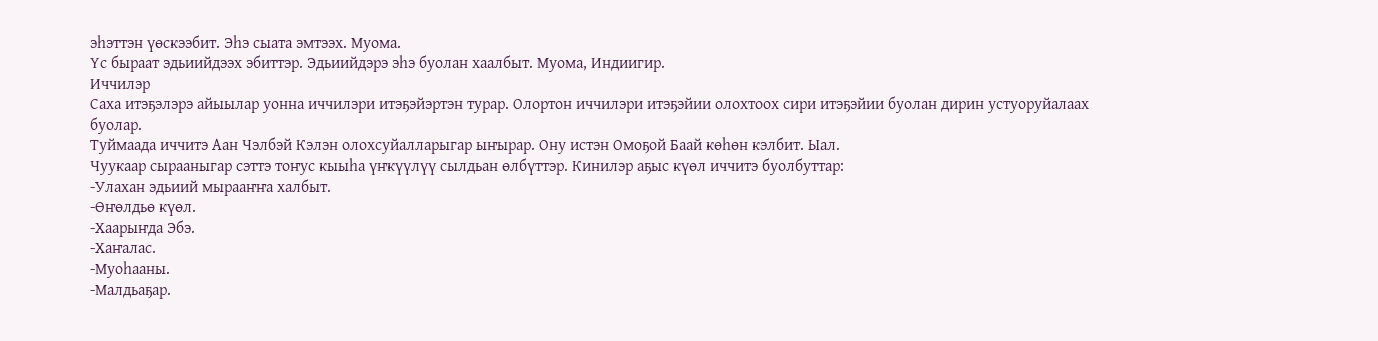эһэттэн үөскээбит. Эһэ сыата эмтээх. Муома.
Үс быраат эдьиийдээх эбиттэр. Эдьиийдэрэ эһэ буолан хаалбыт. Муома, Индиигир.
Иччилэр
Саха итэҕэлэрэ айыылар уонна иччилэри итэҕэйэртэн турар. Олортон иччилэри итэҕэйии олохтоох сири итэҕэйии буолан дирин устуоруйалаах буолар.
Туймаада иччитэ Аан Чэлбэй Кэлэн олохсуйалларыгар ыҥырар. Ону истэн Омоҕой Баай көһөн кэлбит. Ыал.
Чуукаар сырааныгар сэттэ тоҥус кыыһа үҥкүүлүү сылдьан өлбүттэр. Кинилэр аҕыс күөл иччитэ буолбуттар:
-Улахан эдьиий мырааҥҥа халбыт.
-Өҥөлдьө күөл.
-Хаарыҥда Эбэ.
-Хаҥалас.
-Муоһааны.
-Малдьаҕар.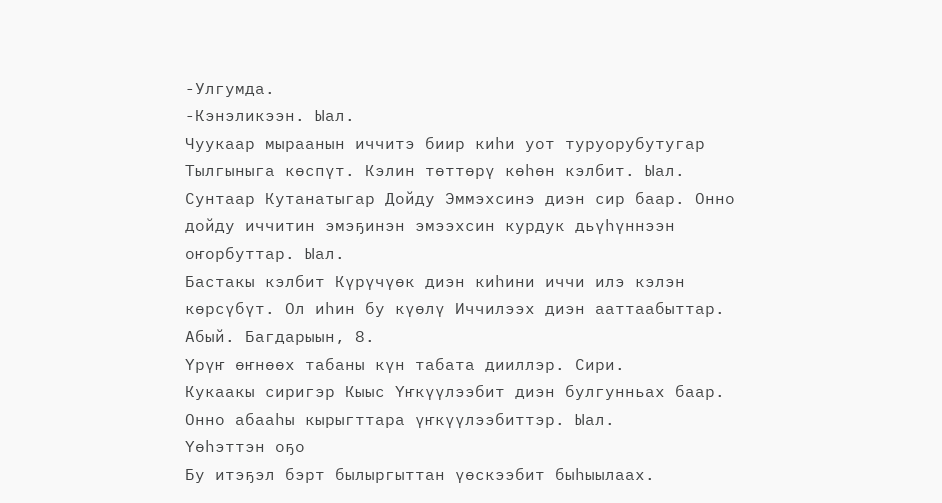-Улгумда.
-Кэнэликээн. Ыал.
Чуукаар мыраанын иччитэ биир киһи уот туруорубутугар Тылгыныга көспүт. Кэлин төттөрү көһөн кэлбит. Ыал.
Сунтаар Кутанатыгар Дойду Эммэхсинэ диэн сир баар. Онно дойду иччитин эмэҕинэн эмээхсин курдук дьүһүннээн оҥорбуттар. Ыал.
Бастакы кэлбит Күрүчүөк диэн киһини иччи илэ кэлэн көрсүбүт. Ол иһин бу күөлү Иччилээх диэн ааттаабыттар. Абый. Багдарыын, 8.
Үрүҥ өҥнөөх табаны күн табата дииллэр. Сири.
Кукаакы сиригэр Кыыс Үҥкүүлээбит диэн булгунньах баар. Онно абааһы кырыгттара үҥкүүлээбиттэр. Ыал.
Үөһэттэн оҕо
Бу итэҕэл бэрт былыргыттан үөскээбит быһыылаах.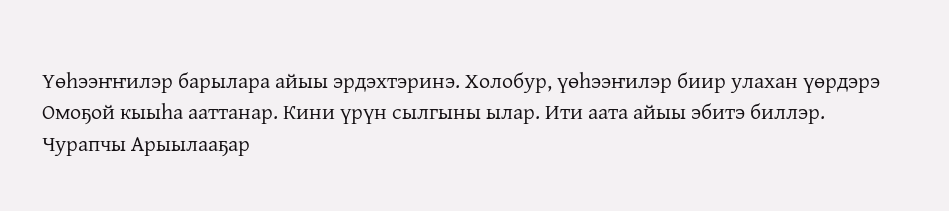Үөһээҥҥилэр барылара айыы эрдэхтэринэ. Холобур, үөһээҥилэр биир улахан үөрдэрэ Омоҕой кыыһа ааттанар. Кини үрүн сылгыны ылар. Ити аата айыы эбитэ биллэр.
Чурапчы Арыылааҕар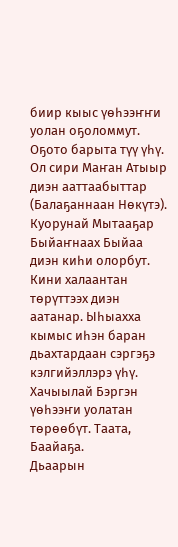биир кыыс үөһээҥҥи уолан оҕоломмут. Оҕото барыта түү үһү. Ол сири Маҥан Атыыр диэн ааттаабыттар (Балаҕаннаан Нөкүтэ).
Куорунай Мытааҕар Быйаҥнаах Быйаа диэн киһи олорбут. Кини халаантан төрүттээх диэн аатанар. Ыһыахха кымыс иһэн баран дьахтардаан сэргэҕэ кэлгийэллэрэ үһү.
Хачыылай Бэргэн үөһээҥи уолатан төрөөбүт. Таата, Баайаҕа.
Дьаарын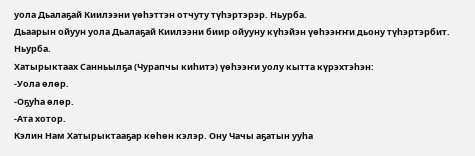уола Дьалаҕай Киилээни үөһэттэн отчуту түһэртэрэр. Ньурба.
Дьаарын ойуун уола Дьалаҕай Киилээни биир ойууну күһэйэн үөһээҥҥи дьону түһэртэрбит. Ньурба.
Хатырыктаах Санньылҕа (Чурапчы киһитэ) үөһээҥи уолу кытта күрэхтэһэн:
-Уола өлөр.
-Оҕуһа өлөр.
-Ата хотор.
Кэлин Нам Хатырыктааҕар көһөн кэлэр. Ону Чачы аҕатын ууһа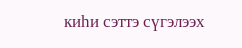киһи сэттэ сүгэлээх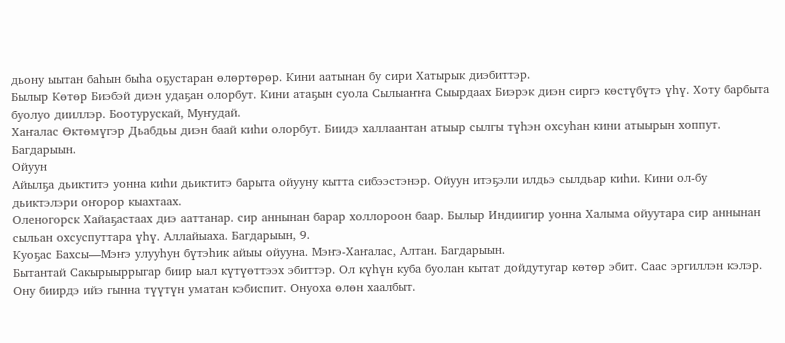дьону ыытан баһын быһа оҕустаран өлөртөрөр. Кини аатынан бу сири Хатырык диэбиттэр.
Былыр Көтөр Биэбэй диэн удаҕан олорбут. Кини атаҕын суола Сылыаҥҥа Сыырдаах Биэрэк диэн сиргэ көстүбүтэ үһү. Хоту барбыта буолуо дииллэр. Боотурускай, Муҥудай.
Хаҥалас Өктөмүгэр Дьабдьы диэн баай киһи олорбут. Биидэ халлаантан атыыр сылгы түһэн охсуһан кини атыырын хоппут. Багдарыын.
Ойуун
Айылҕа дьиктитэ уонна киһи дьиктитэ барыта ойууну кытта сибээстэнэр. Ойуун итэҕэли илдьэ сылдьар киһи. Кини ол-бу дьиктэлэри оҥорор кыахтаах.
Оленогорск Хайаҕастаах диэ ааттанар. сир аннынан барар холлороон баар. Былыр Индиигир уонна Халыма ойуутара сир аннынан сыльан охсуспуттара үһү. Аллайыаха. Багдарыын, 9.
Куоҕас Бахсы—Мэҥэ улууһун бүтэһик айыы ойууна. Мэҥэ-Хаҥалас, Алтан. Багдарыын.
Бытантай Сакырыыррыгар биир ыал күтүөттээх эбиттэр. Ол күһүн куба буолан кытат дойдутугар көтөр эбит. Саас эргиллэн кэлэр. Ону биирдэ ийэ гынна түүтүн уматан кэбиспит. Онуоха өлөн хаалбыт.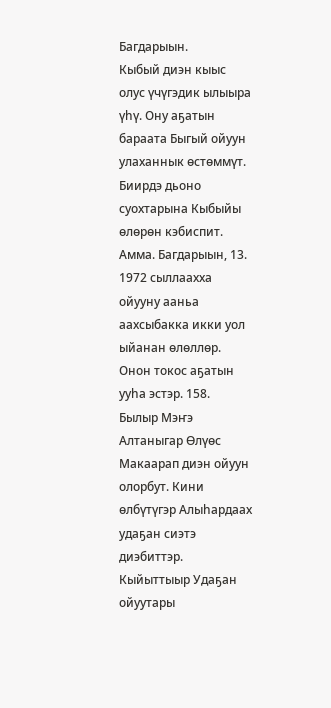Багдарыын.
Кыбый диэн кыыс олус үчүгэдик ылыыра үһү. Ону аҕатын бараата Быгый ойуун улаханнык өстөммүт. Биирдэ дьоно суохтарына Кыбыйы өлөрөн кэбиспит. Амма. Багдарыын, 13.
1972 сыллаахха ойууну ааньа аахсыбакка икки уол ыйанан өлөллөр. Онон токос аҕатын ууһа эстэр. 158.
Былыр Мэҥэ Алтаныгар Өлүөс Макаарап диэн ойуун олорбут. Кини өлбүтүгэр Алыһардаах удаҕан сиэтэ диэбиттэр.
Кыйыттыыр Удаҕан ойуутары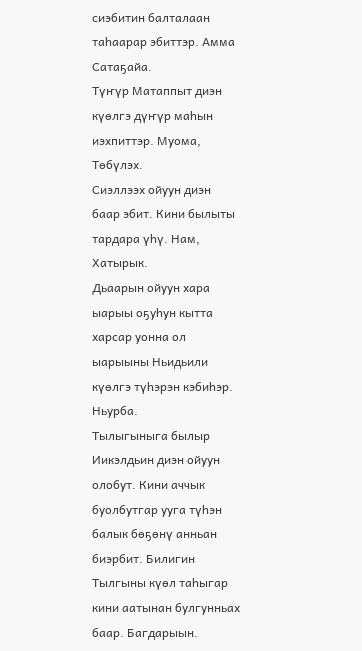сиэбитин балталаан таһаарар эбиттэр. Амма Сатаҕайа.
Түҥүр Матаппыт диэн күөлгэ дүҥүр маһын иэхпиттэр. Муома, Төбүлэх.
Сиэллээх ойуун диэн баар эбит. Кини былыты тардара үһү. Нам, Хатырык.
Дьаарын ойуун хара ыарыы оҕуһун кытта харсар уонна ол ыарыыны Ньидьили күөлгэ түһэрэн кэбиһэр. Ньурба.
Тылыгыныга былыр Иикэлдьин диэн ойуун олобут. Кини аччык буолбутгар ууга түһэн балык бөҕөнү анньан биэрбит. Билигин Тылгыны күөл таһыгар кини аатынан булгунньах баар. Багдарыын.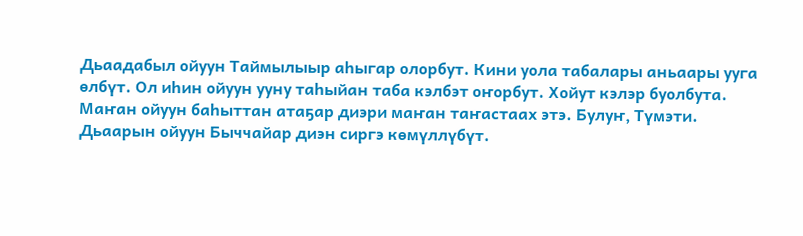Дьаадабыл ойуун Таймылыыр аһыгар олорбут. Кини уола табалары аньаары ууга өлбүт. Ол иһин ойуун ууну таһыйан таба кэлбэт оҥорбут. Хойут кэлэр буолбута.
Маҥан ойуун баһыттан атаҕар диэри маҥан таҥастаах этэ. Булуҥ, Түмэти.
Дьаарын ойуун Быччайар диэн сиргэ көмүллүбүт.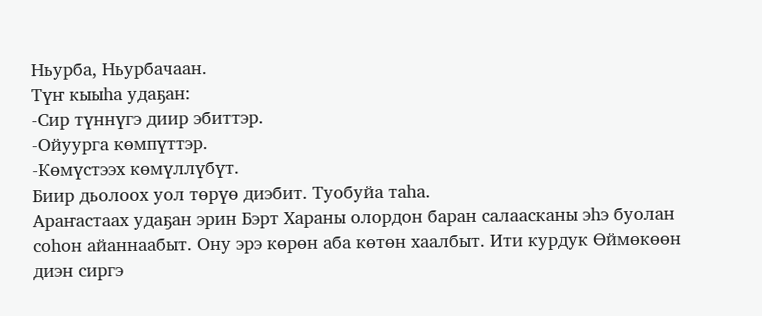Ньурба, Ньурбачаан.
Түҥ кыыһа удаҕан:
-Сир түннүгэ диир эбиттэр.
-Ойуурга көмпүттэр.
-Көмүстээх көмүллүбүт.
Биир дьолоох уол төрүө диэбит. Туобуйа таһа.
Араҥастаах удаҕан эрин Бэрт Хараны олордон баран салаасканы эһэ буолан соһон айаннаабыт. Ону эрэ көрөн аба көтөн хаалбыт. Ити курдук Өймөкөөн диэн сиргэ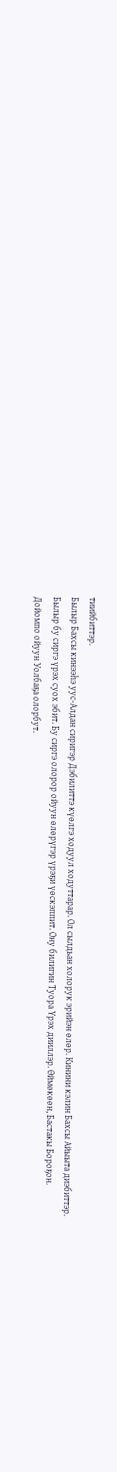тиийбиттэр.
Былыр Бахсы кинээһэ уус-Алдан сиригэр Дэбилиттэ күөлгэ ходуул ходуттарар. Ол сылдьан холорук эрийэн өлөр. Кинини кэлин Бахсы Айыыта диэбиттэр.
Былыр бу сиргэ үрэх суох эбит. Бу сиргэ олорор ойуун өлөрүгэр үрэҕи үөскэппит. Ону билигин Туора Үрэх дииллэр. Өймөкөөн, Бастакы Бороҕон.
Дойомпо ойуун Уолбаҕа олорбут.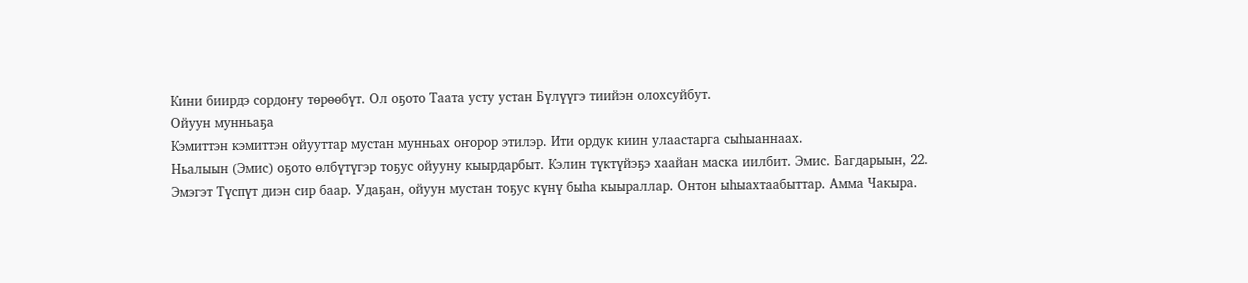Кини биирдэ сордоҥу төрөөбүт. Ол оҕото Таата усту устан Бүлүүгэ тиийэн олохсуйбут.
Ойуун мунньаҕа
Кэмиттэн кэмиттэн ойууттар мустан мунньах оҥорор этилэр. Ити ордук киин улаастарга сыһыаннаах.
Ньалыын (Эмис) оҕото өлбүтүгэр тоҕус ойууну кыырдарбыт. Кэлин түктүйэҕэ хаайан маска иилбит. Эмис. Багдарыын, 22.
Эмэгэт Түспүт диэн сир баар. Удаҕан, ойуун мустан тоҕус күнү быһа кыыраллар. Онтон ыһыахтаабыттар. Амма Чакыра.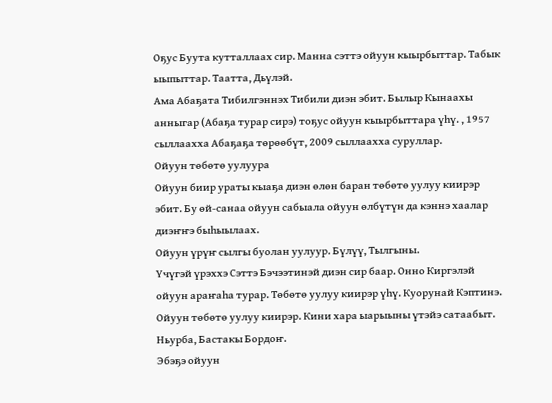Оҕус Буута кутталлаах сир. Манна сэттэ ойуун кыырбыттар. Табык ыыпыттар. Таатта, Дьүлэй.
Ама Абаҕата Тибилгэннэх Тибили диэн эбит. Былыр Кынаахы анныгар (Абаҕа турар сирэ) тоҕус ойуун кыырбыттара үһү. , 1957 сыллаахха Абаҕаҕа төрөөбүт, 2009 сыллаахха суруллар.
Ойуун төбөтө уулуура
Ойуун биир ураты кыаҕа диэн өлөн баран төбөтө уулуу киирэр эбит. Бу өй-санаа ойуун сабыала ойуун өлбүтүн да кэннэ хаалар диэҥҥэ быһыылаах.
Ойуун үрүҥ сылгы буолан уулуур. Бүлүү, Тылгыны.
Үчүгэй үрэххэ Сэттэ Бэчээтинэй диэн сир баар. Онно Киргэлэй ойуун араҥаһа турар. Төбөтө уулуу киирэр үһү. Куорунай Кэптинэ.
Ойуун төбөтө уулуу киирэр. Кини хара ыарыыны үтэйэ сатаабыт. Ньурба, Бастакы Бордоҥ.
Эбэҕэ ойуун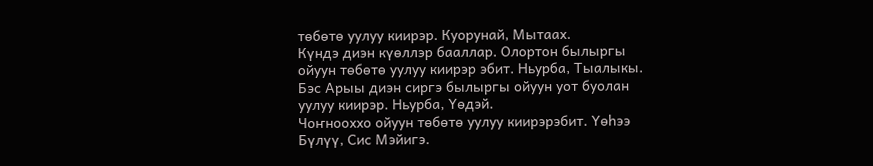төбөтө уулуу киирэр. Куорунай, Мытаах.
Күндэ диэн күөллэр бааллар. Олортон былыргы ойуун төбөтө уулуу киирэр эбит. Ньурба, Тыалыкы.
Бэс Арыы диэн сиргэ былыргы ойуун уот буолан уулуу киирэр. Ньурба, Үөдэй.
Чоҥнооххо ойуун төбөтө уулуу киирэрэбит. Үөһээ Бүлүү, Сис Мэйигэ.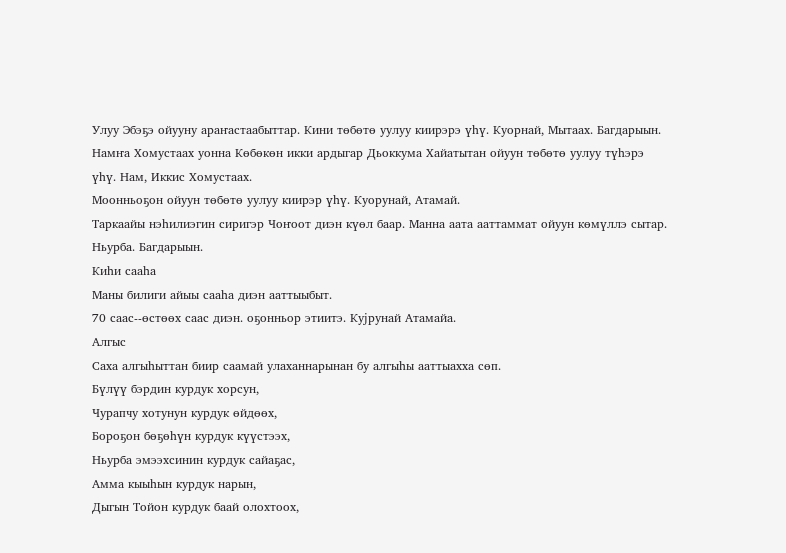Улуу Эбэҕэ ойууну араҥастаабыттар. Кини төбөтө уулуу киирэрэ үһү. Куорнай, Мытаах. Багдарыын.
Намҥа Хомустаах уонна Көбөкөн икки ардыгар Дьоккума Хайатытан ойуун төбөтө уулуу түһэрэ үһү. Нам, Иккис Хомустаах.
Моонньоҕон ойуун төбөтө уулуу киирэр үһү. Куорунай, Атамай.
Таркаайы нэһилиэгин сиригэр Чоҥоот диэн күөл баар. Манна аата ааттаммат ойуун көмүллэ сытар. Ньурба. Багдарыын.
Киһи сааһа
Маны билиги айыы сааһа диэн ааттыыбыт.
70 саас--өстөөх саас диэн. оҕонньор этиитэ. Куjрунай Атамайа.
Алгыс
Саха алгыһыттан биир саамай улаханнарынан бу алгыһы ааттыахха сөп.
Бүлүү бэрдин курдук хорсун,
Чурапчу хотунун курдук өйдөөх,
Бороҕон бөҕөһүн курдук күүстээх,
Ньурба эмээхсинин курдук сайаҕас,
Амма кыыһын курдук нарын,
Дыгын Тойон курдук баай олохтоох,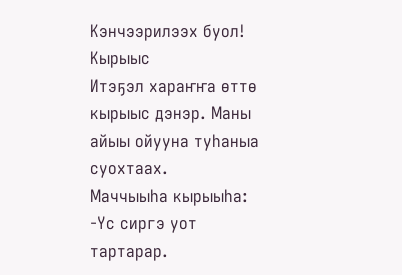Кэнчээрилээх буол!
Кырыыс
Итэҕэл хараҥҥа өттө кырыыс дэнэр. Маны айыы ойууна туһаныа суохтаах.
Маччыыһа кырыыһа:
-Үс сиргэ уот тартарар.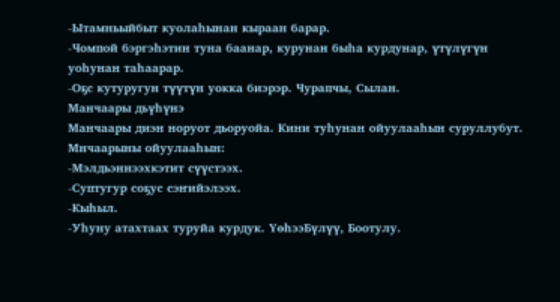-Ытамньыйбыт куолаһынан кыраан барар.
-Чомпой бэргэһэтин туна баанар, курунан быһа курдунар, үтүлүгүн уоһунан таһаарар.
-Оҕс кутуругун түүтүн уокка биэрэр. Чурапчы, Сылан.
Манчаары дьүһүнэ
Манчаары диэн норуот дьоруойа. Кини туһунан ойуулааһын суруллубут.
Мнчаарыны ойуулааһын:
-Мэлдьэннээхкэтит сүүстээх.
-Суптугур соҕус сэҥийэлээх.
-Кыһыл.
-Уһуну атахтаах туруйа курдук. ҮөһээБүлүү, Боотулу.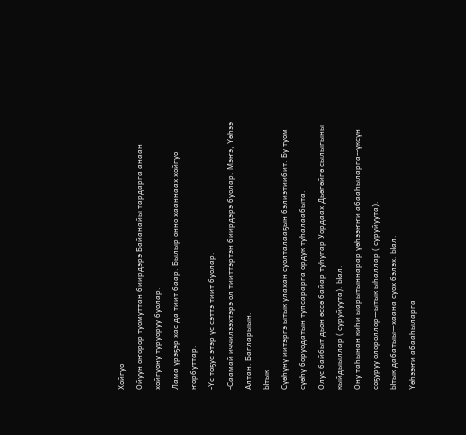Хойгуо
Ойуун оҥорор туомуттан биирдэрэ Байанайы тардарга анаан хойгуону туруоруу буолар.
Лама үрэҕэр хас да тиит баар. Былыр онно хааннаах хойгуо ҥорбуттар.
-Үс тоҕус этэр үс сэттэ тиит буолар.
-Саамай иччилээхтэрэ ол тииттэртэн биирдэрэ буолар. Мэҥэ, Үөһээ Алтан. Багларыын.
Ытык
Сүөһүнү иитэргэ ытык улахан суолталааҕын бэлиэтиибит. Бу туом сүөһү боруодатын тупсарарга ордук туһалаабыта.
Олус байбыт дьон өссө байар туһугар Уордаах Дьөгөйгө сылыгыны кыйдыыллар ( суруйуута). Ыал.
Ону таһынан киһи ыарытыннарар үөһээҥҥи абааһыларга--үксүн соҕуруу олороллор—ытык ыһаллар ( суруйуута).
Ытык дабатыы—хаана суох бэлэх. Ыал.
Үөһээҥи абааһыларга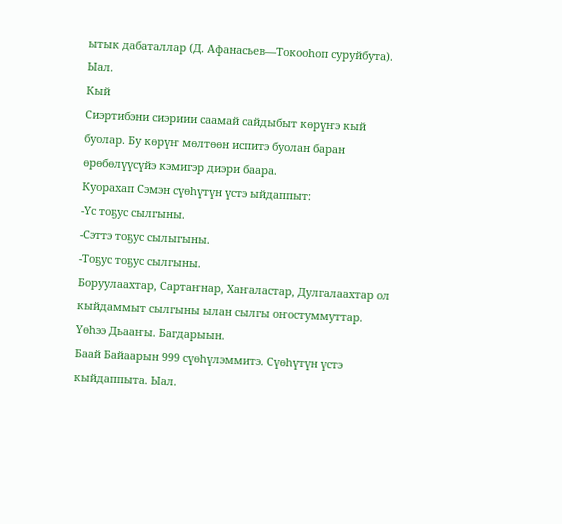ытык дабаталлар (Д. Афанасьев—Токооһоп суруйбута). Ыал.
Кый
Сиэртибэни сиэриии саамай сайдыбыт көрүҥэ кый буолар. Бу көрүҥ мөлтөөн испитэ буолан баран өрөбөлүүсүйэ кэмигэр диэри баара.
Куорахап Сэмэн сүөһүтүн үстэ ыйдаппыт:
-Үс тоҕус сылгыны.
-Сэттэ тоҕус сылыгыны.
-Тоҕус тоҕус сылгыны.
Боруулаахтар, Сартаҥнар, Хаҥаластар, Дулгалаахтар ол кыйдаммыт сылгыны ылан сылгы оҥостуммуттар. Үөһээ Дьааҥы. Багдарыын.
Баай Байаарын 999 сүөһүлэммитэ. Сүөһүтүн үстэ кыйдаппыта. Ыал.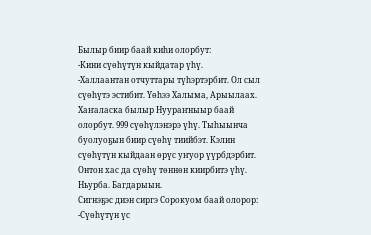Былыр биир баай киһи олорбут:
-Кини сүөһүтүн кыйдатар үһү.
-Халлаантан отчуттары түһэртэрбит. Ол сыл сүөһүтэ эстибит. Үөһээ Халыма, Арыылаах.
Хаҥаласка былыр Нуураҥныыр баай олорбут. 999 сүөһүлэнэрэ үһү. Тыһыынча буолуоҕын биир сүөһү тиийбэт. Кэлин сүөһүтүн кыйдаан өрүс уҥуор үүрбдэрбит. Онтон хас да сүөһү төннөн киирбитэ үһү. Ньурба. Багдарыын.
Сигнэҕэс диэн сиргэ Сорокуом баай олорор:
-Сүөһүтүн үс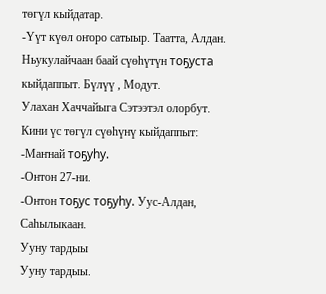төгүл кыйдатар.
-Үүт күөл оҥоро сатыыр. Таатта, Алдан.
Ньукулайчаан баай сүөһүтүн тоҕуста кыйдаппыт. Бүлүү , Модут.
Улахан Хаччайыга Сэтээтэл олорбут. Кини үс төгүл сүөһүнү кыйдаппыт:
-Маҥнай тоҕуһу.
-Онтон 27-ни.
-Онтон тоҕус тоҕуһу. Уус-Алдан, Саһылыкаан.
Ууну тардыы
Ууну тардыы.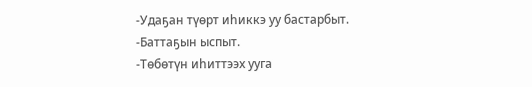-Удаҕан түөрт иһиккэ уу бастарбыт.
-Баттаҕын ыспыт.
-Төбөтүн иһиттээх ууга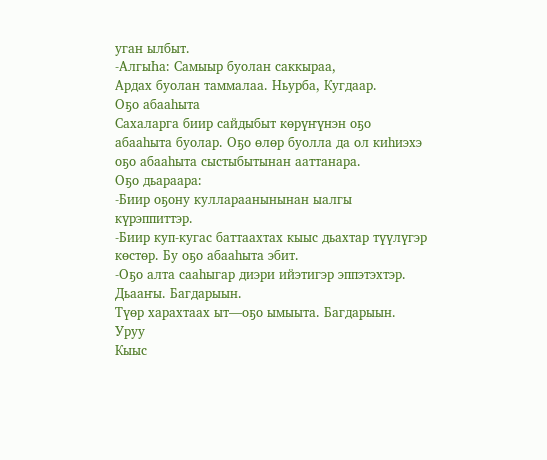уган ылбыт.
-АлгыҺа: Самыыр буолан саккыраа,
Ардах буолан таммалаа. Ньурба, Кугдаар.
Оҕо абааһыта
Сахаларга биир сайдыбыт көрүҥүнэн оҕо абааһыта буолар. Оҕо өлөр буолла да ол киһиэхэ оҕо абааһыта сыстыбытынан ааттанара.
Оҕо дьараара:
-Биир оҕону куллараанынынан ыалгы күрэппиттэр.
-Биир куп-кугас баттаахтах кыыс дьахтар түүлүгэр көстөр. Бу оҕо абааһыта эбит.
-Оҕо алта сааһыгар диэри ийэтигэр эппэтэхтэр. Дьааҥы. Багдарыын.
Түөр харахтаах ыт—оҕо ымыыта. Багдарыын.
Уруу
Кыыс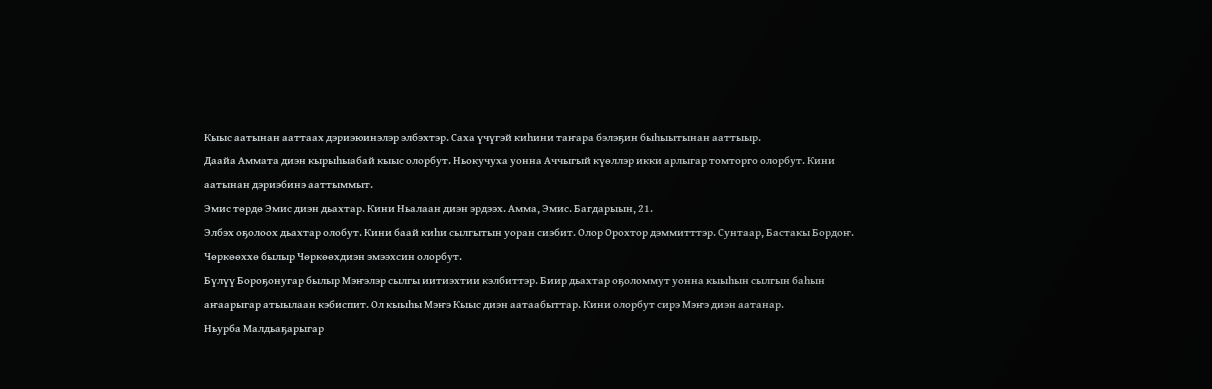Кыыс аатынан ааттаах дэриэюинэлэр элбэхтэр. Саха үчүгэй киһини таҥара бэлэҕин быһыытынан ааттыыр.
Даайа Аммата диэн кырыһыабай кыыс олорбут. Ньокучуха уонна Аччыгый күөллэр икки арлыгар томторго олорбут. Кини аатынан дэриэбинэ ааттыммыт.
Эмис төрдө Эмис диэн дьахтар. Кини Ньалаан диэн эрдээх. Амма, Эмис. Багдарыын, 21.
Элбэх оҕолоох дьахтар олобут. Кини баай киһи сылгытын уоран сиэбит. Олор Орохтор дэммитттэр. Сунтаар, Бастакы Бордоҥ.
Чөркөөххө былыр Чөркөөхдиэн эмээхсин олорбут.
Бүлүү Бороҕонугар былыр Мэҥэлэр сылгы иитиэхтии кэлбиттэр. Биир дьахтар оҕоломмут уонна кыыһын сылгын баһын аҥаарыгар атыылаан кэбиспит. Ол кыыһы Мэҥэ Кыыс диэн аатаабыттар. Кини олорбут сирэ Мэҥэ диэн аатанар.
Ньурба Малдьаҕарыгар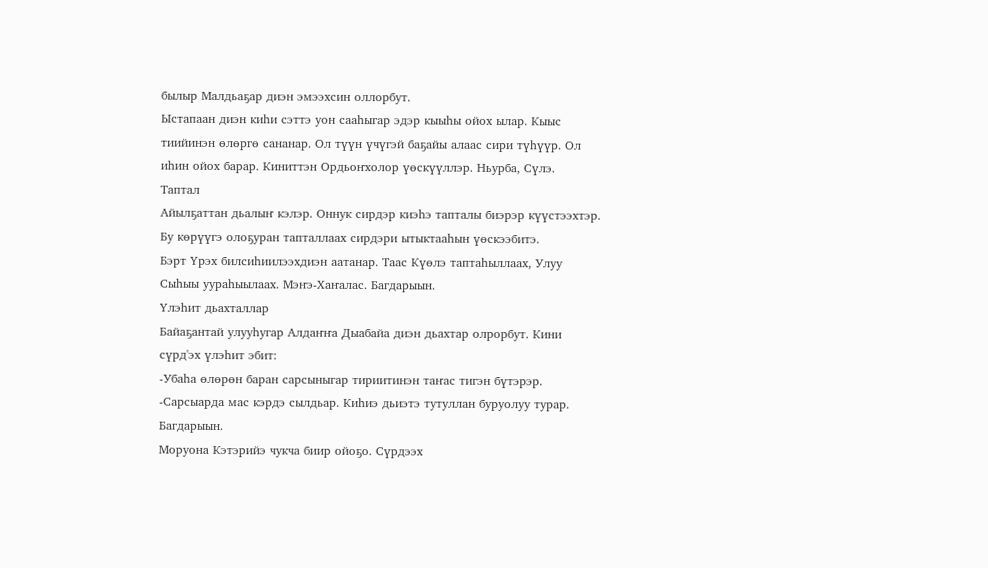былыр Малдьаҕар диэн эмээхсин оллорбут.
Ыстапаан диэн киһи сэттэ уон сааһыгар эдэр кыыһы ойох ылар. Кыыс тиийинэн өлөргө сананар. Ол түүн үчүгэй баҕайы алаас сири түһүүр. Ол иһин ойох барар. Киниттэн Ордьоҥхолор үөскүүллэр. Ньурба, Сүлэ.
Таптал
Айылҕаттан дьалыҥ кэлэр. Оннук сирдэр киэһэ тапталы биэрэр күүстээхтэр. Бу көрүүгэ олоҕуран тапталлаах сирдэри ытыктааһын үөскээбитэ.
Бэрт Үрэх билсиһиилээхдиэн аатанар. Таас Күөлэ таптаһыллаах, Улуу Сыһыы уураһыылаах. Мэҥэ-Хаҥалас. Багдарыын.
Үлэһит дьахталлар
Байаҕантай улууһугар Алдаҥҥа Дыабайа диэн дьахтар олрорбут. Кини сүрд'эх үлэһит эбит:
-Убаһа өлөрөн баран сарсыныгар тириитинэн таҥас тигэн бүтэрэр.
-Сарсыарда мас кэрдэ сылдьар. Киһиэ дьиэтэ тутуллан буруолуу турар. Багдарыын.
Моруона Кэтэрийэ чукча биир ойоҕо. Сүрдээх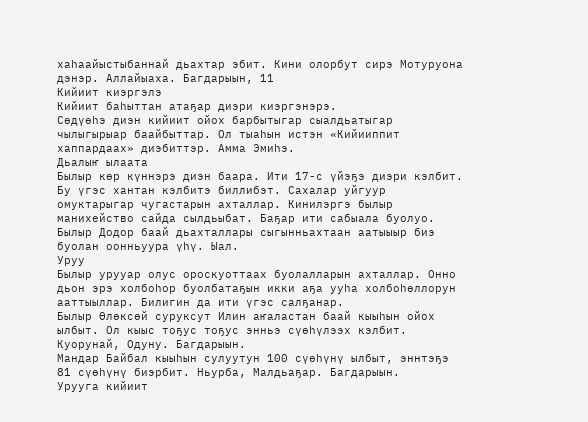хаһаайыстыбаннай дьахтар эбит. Кини олорбут сирэ Мотуруона дэнэр. Аллайыаха. Багдарыын, 11
Кийиит киэргэлэ
Кийиит баһыттан атаҕар диэри киэргэнэрэ.
Сөдүөһэ диэн кийиит ойох барбытыгар сыалдьатыгар чылыгырыар баайбыттар. Ол тыаһын истэн «Кийииппит хаппардаах» диэбиттэр. Амма Эмиһэ.
Дьалыҥ ылаата
Былыр көр күннэрэ диэн баара. Ити 17-с үйэҕэ диэри кэлбит. Бу үгэс хантан кэлбитэ биллибэт. Сахалар уйгуур омуктарыгар чугастарын ахталлар. Кинилэргэ былыр манихейство сайда сылдьыбат. Баҕар ити сабыала буолуо.
Былыр Додор баай дьахталлары сыгынньахтаан аатыыыр биэ буолан оонньуура үһү. Ыал.
Уруу
Былыр урууар олус ороскуоттаах буолалларын ахталлар. Онно дьон эрэ холбоһор буолбатаҕын икки аҕа ууһа холбоһөллорун ааттыыллар. Билигин да ити үгэс салҕанар.
Былыр Өлөксөй суруксут Илин аҥаластан баай кыыһын ойох ылбыт. Ол кыыс тоҕус тоҕус энньэ сүөһүлээх кэлбит. Куорунай, Одуну. Багдарыын.
Мандар Байбал кыыһын сулуутун 100 сүөһүнү ылбыт, эннтэҕэ 81 сүөһүнү биэрбит. Ньурба, Малдьаҕар. Багдарыын.
Урууга кийиит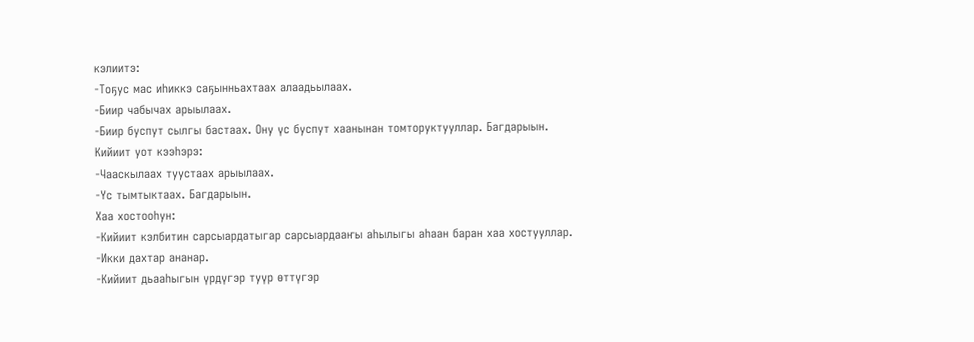кэлиитэ:
-Тоҕус мас иһиккэ саҕынньахтаах алаадьылаах.
-Биир чабычах арыылаах.
-Биир буспут сылгы бастаах. Ону үс буспут хаанынан томторуктууллар. Багдарыын.
Кийиит уот кээһэрэ:
-Чааскылаах туустаах арыылаах.
-Үс тымтыктаах. Багдарыын.
Хаа хостооһун:
-Кийиит кэлбитин сарсыардатыгар сарсыардааҥы аһылыгы аһаан баран хаа хостууллар.
-Икки дахтар ананар.
-Кийиит дьааһыгын үрдүгэр туүр өттүгэр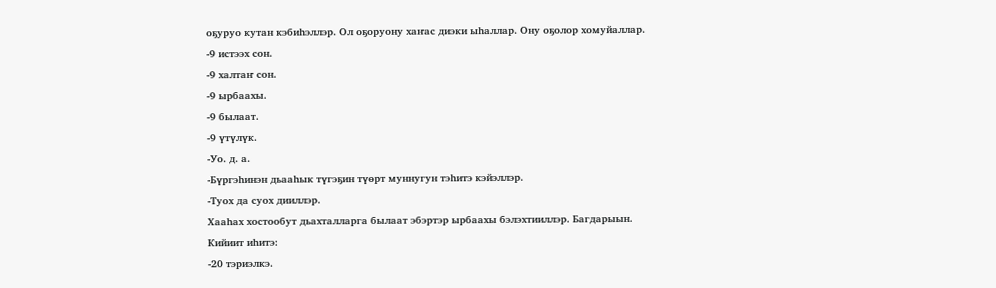оҕуруо кутан кэбиһэллэр. Ол оҕоруону хаҥас диэки ыһаллар. Ону оҕолор хомуйаллар.
-9 истээх сон.
-9 халтаҥ сон.
-9 ырбаахы.
-9 былаат.
-9 үтүлүк.
-Уо. д. а.
-Бүргэһинэн дьааһык түгэҕин түөрт муннугун тэһитэ кэйэллэр.
-Туох да суох дииллэр.
Хааһах хостообут дьахталларга былаат эбэртэр ырбаахы бэлэхтииллэр. Багдарыын.
Кийиит иһитэ:
-20 тэриэлкэ.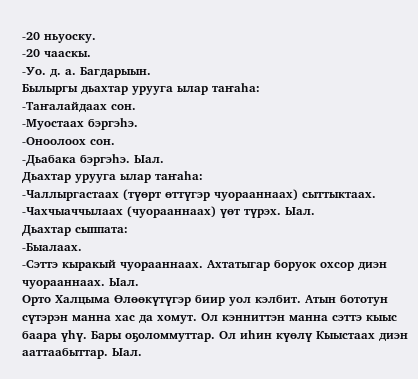-20 ньуоску.
-20 чааскы.
-Уо. д. а. Багдарыын.
Былыргы дьахтар урууга ылар таҥаһа:
-Таҥалайдаах сон.
-Муостаах бэргэһэ.
-Оноолоох сон.
-Дьабака бэргэһэ. Ыал.
Дьахтар урууга ылар таҥаһа:
-Чаллыргастаах (түөрт өттүгэр чуорааннаах) сыттыктаах.
-Чахчыаччылаах (чуорааннаах) үөт түрэх. Ыал.
Дьахтар сыппата:
-Быалаах.
-Сэттэ кыракый чуорааннаах. Ахтатыгар боруок охсор диэн чуорааннаах. Ыал.
Орто Халцыма Өлөөкүтүгэр биир уол кэлбит. Атын бототун сүтэрэн манна хас да хомут. Ол кэнниттэн манна сэттэ кыыс баара үһү. Бары оҕоломмуттар. Ол иһин күөлү Кыыстаах диэн ааттаабыттар. Ыал.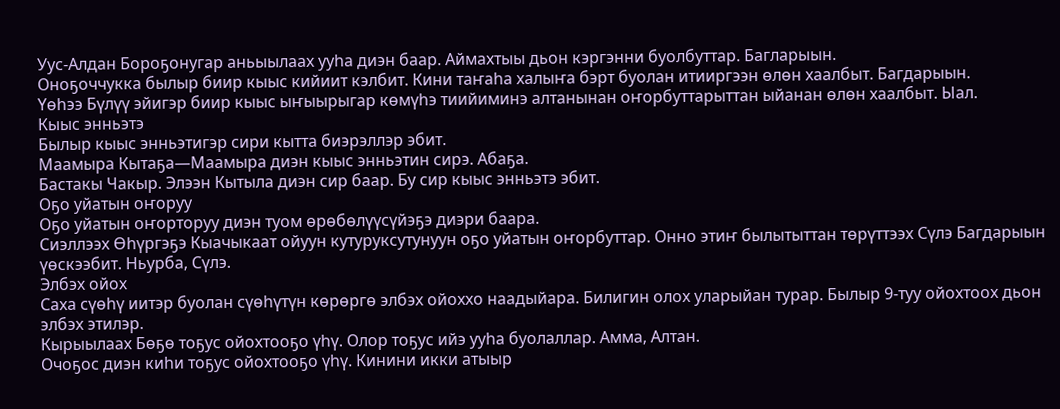Уус-Алдан Бороҕонугар аньыылаах ууһа диэн баар. Аймахтыы дьон кэргэнни буолбуттар. Багларыын.
Оноҕоччукка былыр биир кыыс кийиит кэлбит. Кини таҥаһа халыҥа бэрт буолан итииргээн өлөн хаалбыт. Багдарыын.
Үөһээ Бүлүү эйигэр биир кыыс ыҥыырыгар көмүһэ тиийиминэ алтанынан оҥорбуттарыттан ыйанан өлөн хаалбыт. Ыал.
Кыыс энньэтэ
Былыр кыыс энньэтигэр сири кытта биэрэллэр эбит.
Маамыра Кытаҕа—Маамыра диэн кыыс энньэтин сирэ. Абаҕа.
Бастакы Чакыр. Элээн Кытыла диэн сир баар. Бу сир кыыс энньэтэ эбит.
Оҕо уйатын оҥоруу
Оҕо уйатын оҥорторуу диэн туом өрөбөлүүсүйэҕэ диэри баара.
Сиэллээх Өһүргэҕэ Кыачыкаат ойуун кутуруксутунуун оҕо уйатын оҥорбуттар. Онно этиҥ былытыттан төрүттээх Сүлэ Багдарыын үөскээбит. Ньурба, Сүлэ.
Элбэх ойох
Саха сүөһү иитэр буолан сүөһүтүн көрөргө элбэх ойоххо наадыйара. Билигин олох уларыйан турар. Былыр 9-туу ойохтоох дьон элбэх этилэр.
Кырыылаах Бөҕө тоҕус ойохтооҕо үһү. Олор тоҕус ийэ ууһа буолаллар. Амма, Алтан.
Очоҕос диэн киһи тоҕус ойохтооҕо үһү. Кинини икки атыыр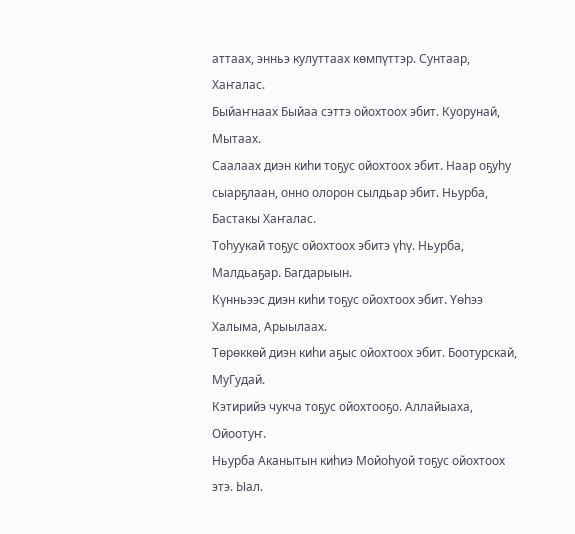аттаах, энньэ кулуттаах көмпүттэр. Сунтаар, Хаҥалас.
Быйаҥнаах Быйаа сэттэ ойохтоох эбит. Куорунай, Мытаах.
Саалаах диэн киһи тоҕус ойохтоох эбит. Наар оҕуһу сыарҕлаан, онно олорон сылдьар эбит. Ньурба, Бастакы Хаҥалас.
Тоһуукай тоҕус ойохтоох эбитэ үһү. Ньурба, Малдьаҕар. Багдарыын.
Күнньээс диэн киһи тоҕус ойохтоох эбит. Үөһээ Халыма, Арыылаах.
Төрөккөй диэн киһи аҕыс ойохтоох эбит. Боотурскай, МуГудай.
Кэтирийэ чукча тоҕус ойохтооҕо. Аллайыаха, Ойоотуҥ.
Ньурба Аканытын киһиэ Мойоһуой тоҕус ойохтоох этэ. Ыал.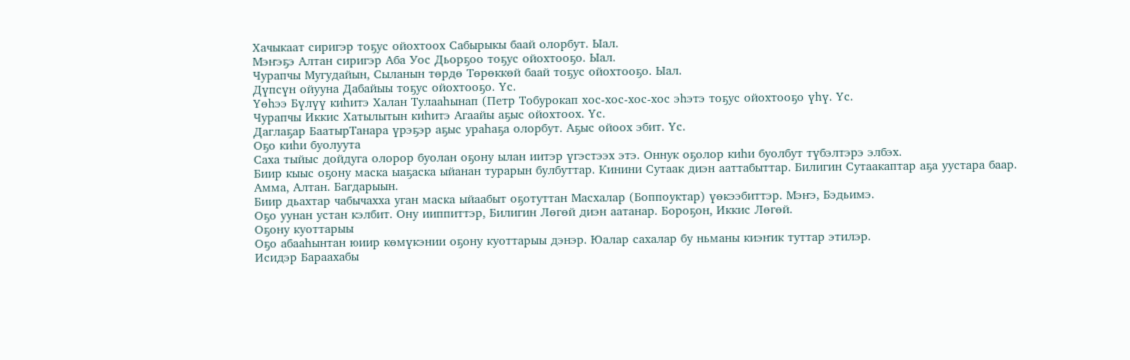Хачыкаат сиригэр тоҕус ойохтоох Сабырыкы баай олорбут. Ыал.
Мэҥэҕэ Алтан сиригэр Аба Уос Дьорҕоо тоҕус ойохтооҕо. Ыал.
Чурапчы Мугудайын, Сыланын төрдө Төрөккөй баай тоҕус ойохтооҕо. Ыал.
Дүпсүн ойууна Дабайыы тоҕус ойохтооҕо. Үс.
Үөһээ Бүлүү киһитэ Халан Тулааһынап (Петр Тобурокап хос-хос-хос-хос эһэтэ тоҕус ойохтооҕо үһү. Үс.
Чурапчы Иккис Хатылытын киһитэ Агаайы аҕыс ойохтоох. Үс.
Даглаҕар БаатырТанара үрэҕэр аҕыс ураһаҕа олорбут. Аҕыс ойоох эбит. Үс.
Оҕо киһи буолуута
Саха тыйыс дойдуга олорор буолан оҕону ылан иитэр үгэстээх этэ. Оннук оҕолор киһи буолбут түбэлтэрэ элбэх.
Биир кыыс оҕону маска ыаҕаска ыйанан турарын булбуттар. Кинини Сутаак диэн ааттабыттар. Билигин Сутаакаптар аҕа уустара баар. Амма, Алтан. Багдарыын.
Биир дьахтар чабычахха уган маска ыйаабыт оҕотуттан Масхалар (Боппоуктар) үөкээбиттэр. Мэҥэ, Бэдьимэ.
Оҕо уунан устан кэлбит. Ону ииппиттэр, Билигин Лөгөй диэн аатанар. Бороҕон, Иккис Лөгөй.
Оҕону куоттарыы
Оҕо абааһынтан юиир көмүкэнии оҕону куоттарыы дэнэр. Юалар сахалар бу ньманы киэҥик туттар этилэр.
Исидэр Бараахабы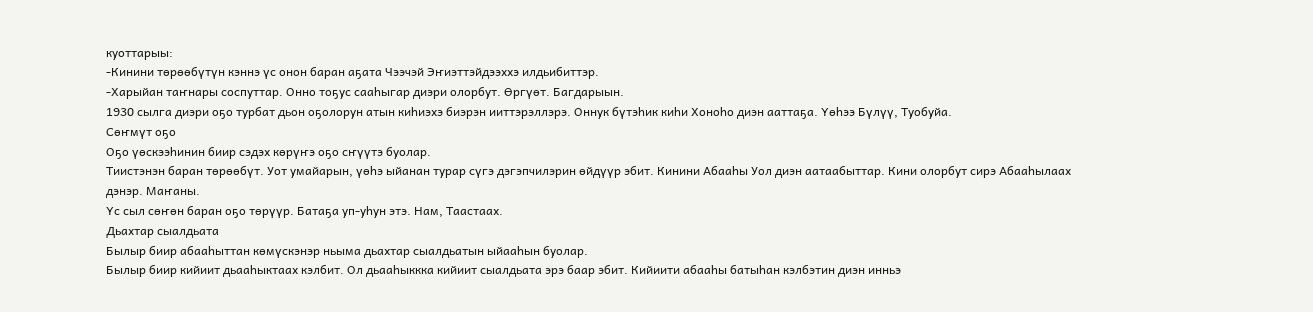куоттарыы:
-Кинини төрөөбүтүн кэннэ үс онон баран аҕата Чээчэй Эҥиэттэйдээххэ илдьибиттэр.
-Харыйан таҥнары соспуттар. Онно тоҕус сааһыгар диэри олорбут. Өргүөт. Багдарыын.
1930 сылга диэри оҕо турбат дьон оҕолорун атын киһиэхэ биэрэн ииттэрэллэрэ. Оннук бүтэһик киһи Хоноһо диэн ааттаҕа. Үөһээ Бүлүү, Туобуйа.
Сөҥмүт оҕо
Оҕо үөскээһинин биир сэдэх көрүҥэ оҕо сҥүүтэ буолар.
Тиистэнэн баран төрөөбүт. Уот умайарын, үөһэ ыйанан турар сүгэ дэгэпчилэрин өйдүүр эбит. Кинини Абааһы Уол диэн аатаабыттар. Кини олорбут сирэ Абааһылаах дэнэр. Маҥаны.
Үс сыл сөҥөн баран оҕо төрүүр. Батаҕа уп-уһун этэ. Нам, Таастаах.
Дьахтар сыалдьата
Былыр биир абааһыттан көмүскэнэр ньыма дьахтар сыалдьатын ыйааһын буолар.
Былыр биир кийиит дьааһыктаах кэлбит. Ол дьааһыккка кийиит сыалдьата эрэ баар эбит. Кийиити абааһы батыһан кэлбэтин диэн инньэ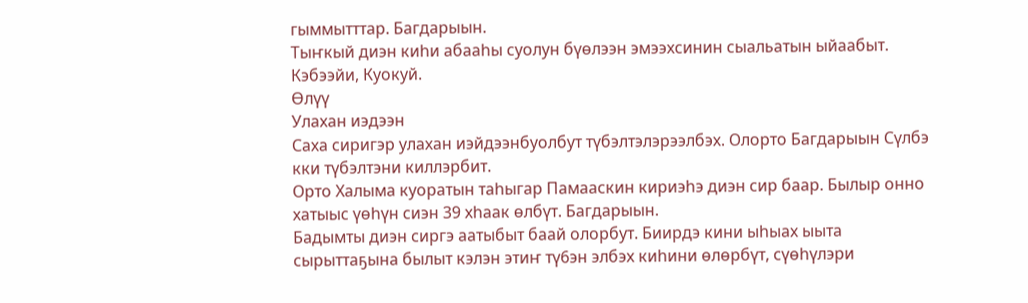гыммытттар. Багдарыын.
Тыҥкый диэн киһи абааһы суолун бүөлээн эмээхсинин сыальатын ыйаабыт. Кэбээйи, Куокуй.
Өлүү
Улахан иэдээн
Саха сиригэр улахан иэйдээнбуолбут түбэлтэлэрээлбэх. Олорто Багдарыын Сүлбэ кки түбэлтэни киллэрбит.
Орто Халыма куоратын таһыгар Памааскин кириэһэ диэн сир баар. Былыр онно хатыыс үөһүн сиэн 39 хһаак өлбүт. Багдарыын.
Бадымты диэн сиргэ аатыбыт баай олорбут. Биирдэ кини ыһыах ыыта сырыттаҕына былыт кэлэн этиҥ тү6эн элбэх киһини өлөрбүт, сүөһүлэри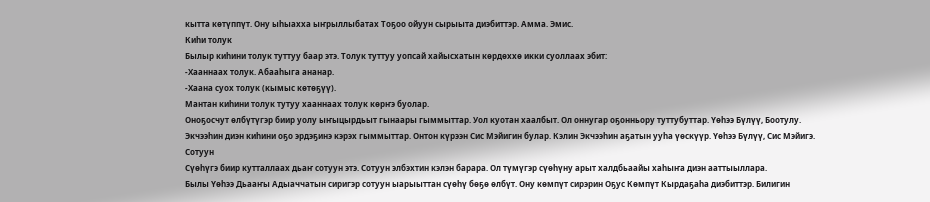кытта көтүппүт. Ону ыһыахха ыҥрыллыбатах Тоҕоо ойуун сырыыта диэбиттэр. Амма. Эмис.
Киһи толук
Былыр киһини толук туттуу баар этэ. Толук туттуу уопсай хайысхатын көрдөххө икки суоллаах эбит:
-Хааннаах толук. Абааһыга ананар.
-Хаана суох толук (кымыс көтөҕүү).
Мантан киһини толук тутуу хааннаах толук көрҥэ буолар.
Оноҕосчут өлбүтүгэр биир уолу ыҥыцырдьыт гынаары гыммыттар. Уол куотан хаалбыт. Ол оннугар оҕонньору туттубуттар. Үөһээ Бүлүү, Боотулу.
Экчээһин диэн киһини оҕо эрдэҕинэ кэрэх гыммыттар. Онтон күрээн Сис Мэйигин булар. Кэлин Экчээһин аҕатын ууһа үөскүүр. Үөһээ Бүлүү, Сис Мэйигэ.
Сотуун
Сүөһүгэ биир кутталлаах дьаҥ сотуун этэ. Сотуун элбэхтин кэлэн барара. Ол түмүгэр сүөһүну арыт халдбьаайы хаһыҥа диэн ааттыыллара.
Былы Үөһээ Дьааҥы Адыаччатын сиригэр сотуун ыарыыттан сүөһү бөҕө өлбүт. Ону көмпүт сирэрин Оҕус Көмпүт Кырдаҕаһа диэбиттэр. Билигин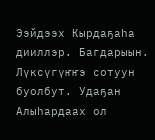Ээйдээх Кырдаҕаһа дииллэр. Багдарыын.
Лүксүгүҥҥэ сотуун буолбут. Удаҕан Алыһардаах ол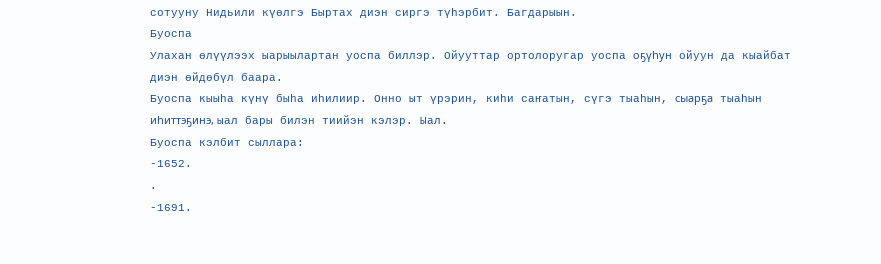сотууну Нидьили күөлгэ Быртах диэн сиргэ түһэрбит. Багдарыын.
Буоспа
Улахан өлүүлээх ыарыылартан уоспа биллэр. Ойууттар ортолоругар уоспа оҕүһун ойуун да кыайбат диэн өйдөбүл баара.
Буоспа кыыһа күнү быһа иһилиир. Онно ыт үрэрин, киһи саҥатын, сүгэ тыаһын, сыарҕа тыаһын иһиттэҕинэ, ыал бары билэн тиийэн кэлэр. Ыал.
Буоспа кэлбит сыллара:
-1652.
.
-1691.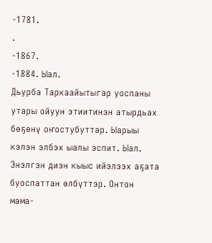-1781.
.
-1867.
-1884. Ыал.
Дьурба Таркаайытыгар уоспаны утары ойуун этиитинэн атырдьах бөҕөнү оҥостубуттар. Ыарыы кэлэн элбэх ыалы эспит. Ыал.
Энэлгэн диэн кыыс ийэлээх аҕата буоспаттан өлбүттэр. Онтон мама-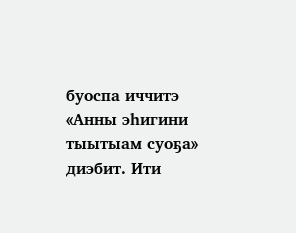буоспа иччитэ «Анны эһигини тыытыам суоҕа» диэбит. Ити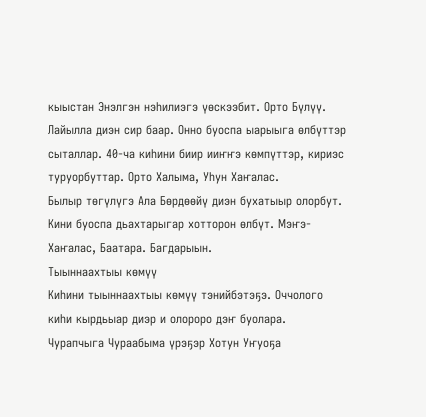кыыстан Энэлгэн нэһилиэгэ үөскээбит. Орто Бүлүү.
Лайылла диэн сир баар. Онно буоспа ыарыыга өлбүттэр сыталлар. 40-ча киһини биир ииҥҥэ көмпүттэр, кириэс туруорбуттар. Орто Халыма, Уһун Хаҥалас.
Былыр төгүлүгэ Ала Бөрдөөйү диэн бухатыыр олорбут. Кини буоспа дьахтарыгар хотторон өлбүт. Мэҥэ-Хаҥалас, Баатара. Багдарыын.
Тыыннаахтыы көмүү
Киһини тыыннаахтыы көмүү тэнийбэтэҕэ. Оччолого киһи кырдьыар диэр и олороро дэҥ буолара.
Чурапчыга Чураабыма үрэҕэр Хотун Уҥуоҕа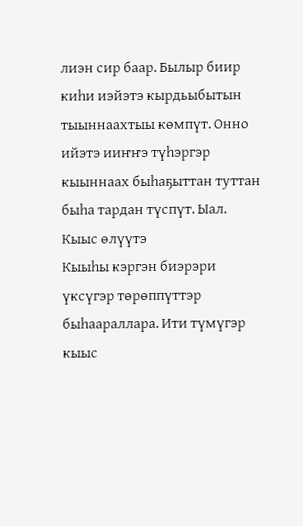лиэн сир баар. Былыр биир киһи иэйэтэ кырдьыбытын тыыннаахтыы көмпүт. Онно ийэтэ ииҥҥэ түһэргэр кыыннаах быһаҕыттан туттан быһа тардан түспүт. Ыал.
Кыыс өлүүтэ
Кыыһы кэргэн биэрэри үксүгэр төрөппүттэр быһаараллара. Ити түмүгэр кыыс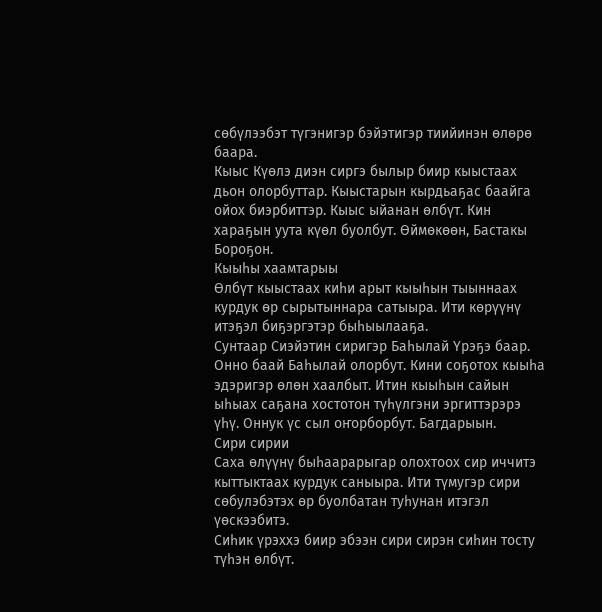сөбүлээбэт түгэнигэр бэйэтигэр тиийинэн өлөрө баара.
Кыыс Күөлэ диэн сиргэ былыр биир кыыстаах дьон олорбуттар. Кыыстарын кырдьаҕас баайга ойох биэрбиттэр. Кыыс ыйанан өлбүт. Кин хараҕын уута күөл буолбут. Өймөкөөн, Бастакы Бороҕон.
Кыыһы хаамтарыы
Өлбүт кыыстаах киһи арыт кыыһын тыыннаах курдук өр сырытыннара сатыыра. Ити көрүүнү итэҕэл биҕэргэтэр быһыылааҕа.
Сунтаар Сиэйэтин сиригэр Баһылай Үрэҕэ баар. Онно баай Баһылай олорбут. Кини соҕотох кыыһа эдэригэр өлөн хаалбыт. Итин кыыһын сайын ыһыах саҕана хостотон түһүлгэни эргиттэрэрэ үһү. Оннук үс сыл оҥорборбут. Багдарыын.
Сири сирии
Саха өлүүнү быһаарарыгар олохтоох сир иччитэ кыттыктаах курдук саныыра. Ити түмугэр сири сөбулэбэтэх өр буолбатан туһунан итэгэл үөскээбитэ.
Сиһик үрэххэ биир эбээн сири сирэн сиһин тосту түһэн өлбүт.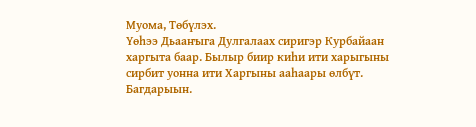Муома, Төбүлэх.
Үөһээ Дьааҥыга Дулгалаах сиригэр Курбайаан харгыта баар. Былыр биир киһи ити харыгыны сирбит уонна ити Харгыны ааһаары өлбүт. Багдарыын.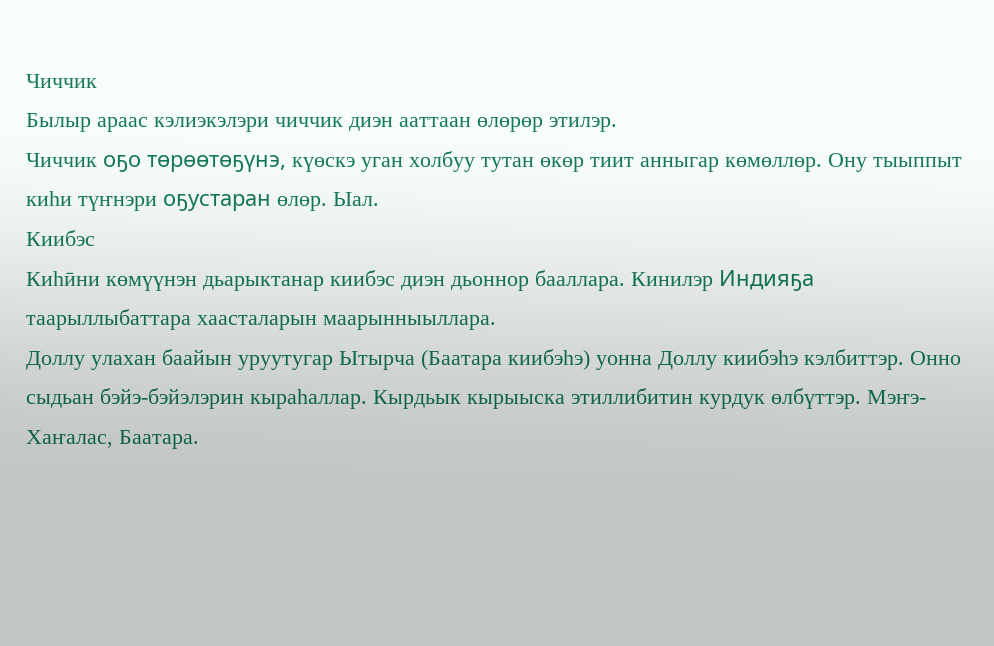Чиччик
Былыр араас кэлиэкэлэри чиччик диэн ааттаан өлөрөр этилэр.
Чиччик оҕо төрөөтөҕүнэ, күөскэ уган холбуу тутан өкөр тиит анныгар көмөллөр. Ону тыыппыт киһи түҥнэри оҕустаран өлөр. Ыал.
Киибэс
Киһӣни көмүүнэн дьарыктанар киибэс диэн дьоннор бааллара. Кинилэр Индияҕа таарыллыбаттара хаасталарын маарынныыллара.
Доллу улахан баайын уруутугар Ытырча (Баатара киибэһэ) уонна Доллу киибэһэ кэлбиттэр. Онно сыдьан бэйэ-бэйэлэрин кыраһаллар. Кырдьык кырыыска этиллибитин курдук өлбүттэр. Мэҥэ-Хаҥалас, Баатара.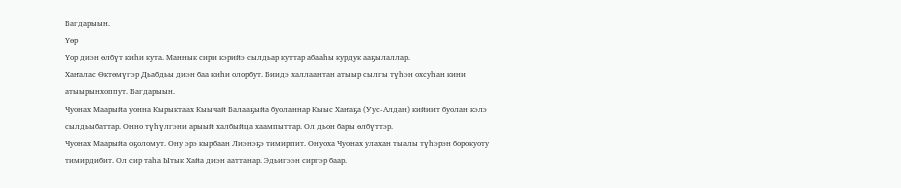Багдарыын.
Үөр
Үор диэн өлбүт киһи кута. Маннык сири кэрийэ сылдьар куттар абааһы курдук ааҕылаллар.
Хаҥалас Өктөмүгэр Дьабдьы диэн баа киһи олорбут. Биидэ халлаантан атыыр сылгы түһэн охсуһан кини атыырынхоппут. Багдарыын.
Чуонах Маарыйа уонна Кырыктаах Кыычай Балааҕыйа буоланнар Кыыс Хаҥаҕа (Уус-Алдан) кийиит буолан кэлэ сылдьыбаттар. Онно түһүлгэни арыый халбыйца хаампыттар. Ол дьон бары өлбүттэр.
Чуонах Маарыйа оҕоломут. Ону эрэ кырбаан Лиэнэҕэ тимирпит. Онуоха Чуонах улахан тыалы түһэрэн борокуоту тимирдибит. Ол сир таһа Ытык Хайа диэн ааттанар. Эдьигээн сиргэр баар.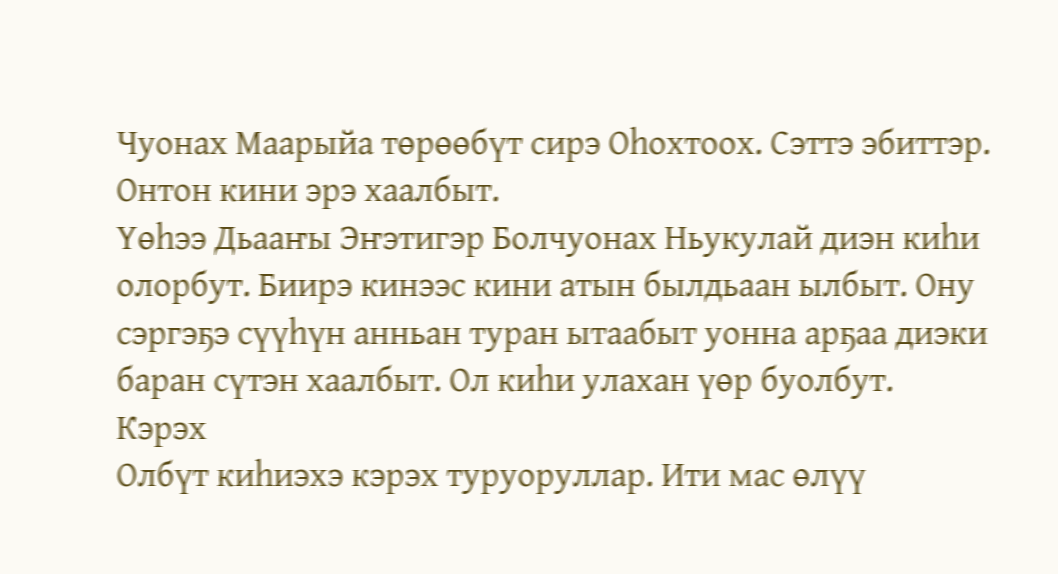Чуонах Маарыйа төрөөбүт сирэ Оһохтоох. Сэттэ эбиттэр. Онтон кини эрэ хаалбыт.
Үөһээ Дьааҥы Эҥэтигэр Болчуонах Ньукулай диэн киһи олорбут. Биирэ кинээс кини атын былдьаан ылбыт. Ону сэргэҕэ сүүһүн анньан туран ытаабыт уонна арҕаа диэки баран сүтэн хаалбыт. Ол киһи улахан үөр буолбут.
Кэрэх
Олбүт киһиэхэ кэрэх туруоруллар. Ити мас өлүү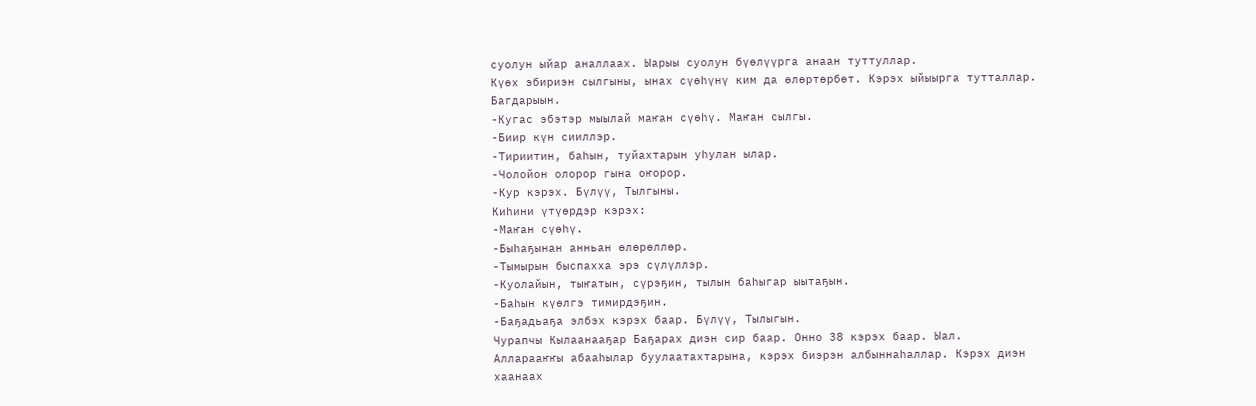суолун ыйар аналлаах. Ыарыы суолун бүөлүүрга анаан туттуллар.
Күөх эбириэн сылгыны, ынах сүөһүнү ким да өлөртөрбөт. Кэрэх ыйыырга тутталлар. Багдарыын.
-Кугас эбэтэр мыылай маҥан сүөһү. Маҥан сылгы.
-Биир күн сииллэр.
-Тириитин, баһын, туйахтарын уһулан ылар.
-Чолойон олорор гына оҥорор.
-Кур кэрэх. Бүлүү, Тылгыны.
Киһини үтүөрдэр кэрэх:
-Маҥан сүөһү.
-Быһаҕынан анньан өлөрөллөр.
-Тымырын быспахха эрэ сүлүллэр.
-Куолайын, тыҥатын, сүрэҕин, тылын баһыгар ыытаҕын.
-Баһын күөлгэ тимирдэҕин.
-Баҕадьаҕа элбэх кэрэх баар. Бүлүү, Тылыгын.
Чурапчы Кылаанааҕар Баҕарах диэн сир баар. Онно 38 кэрэх баар. Ыал.
Алларааҥҥы абааһылар буулаатахтарына, кэрэх биэрэн албыннаһаллар. Кэрэх диэн хаанаах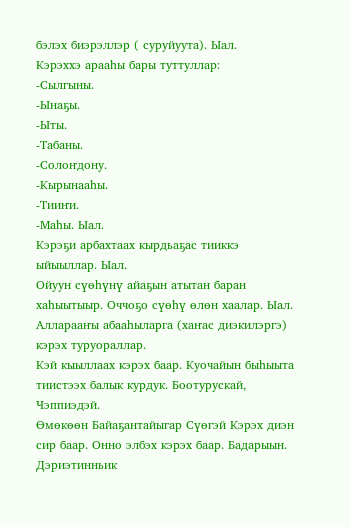бэлэх биэрэллэр ( суруйуута). Ыал.
Кэрэххэ арааһы бары туттуллар:
-Сылгыны.
-Ынаҕы.
-Ыты.
-Табаны.
-Солоҥдону.
-Кырынааһы.
-Тииҥи.
-Маһы. Ыал.
Кэрэҕи арбахтаах кырдьаҕас тииккэ ыйыыллар. Ыал.
Ойуун сүөһүнү айаҕын атытан баран хаһыытыыр. Оччоҕо сүөһү өлөн хаалар. Ыал.
Алларааҥы абааһыларга (хаҥас диэкилэргэ) кэрэх туруораллар.
Кэй кыыллаах кэрэх баар. Куочайын быһыыта тиистээх балык курдук. Боотурускай, Чэппиэдэй.
Өмөкөөн Байаҕантайыгар Сүөгэй Кэрэх диэн сир баар. Онно элбэх кэрэх баар. Бадарыын.
Дэриэтинньик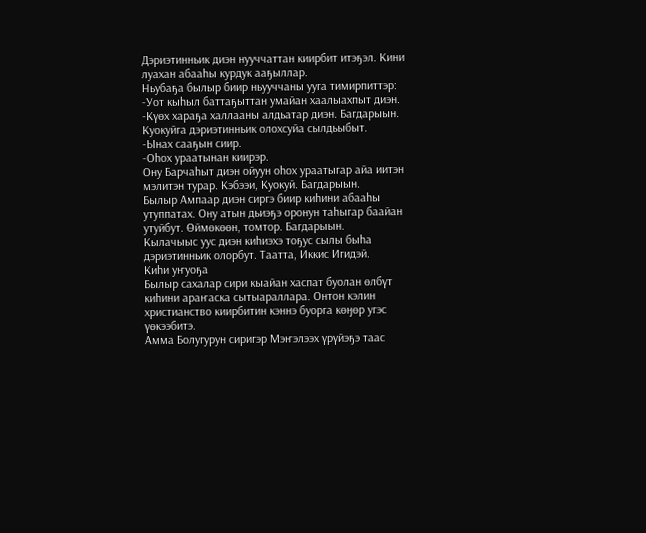Дэриэтинньик диэн нууччаттан киирбит итэҕэл. Кини луахан абааһы курдук ааҕыллар.
Ньубаҕа былыр биир ньууччаны ууга тимирпиттэр:
-Уот кыһыл баттаҕыттан умайан хаалыахпыт диэн.
-Күөх хараҕа халлааны алдьатар диэн. Багдарыын.
Куокуйга дэриэтинньик олохсуйа сылдьыбыт.
-Ынах сааҕын сиир.
-Оһох ураатынан киирэр.
Ону Барчаһыт диэн ойуун оһох ураатыгар айа иитэн мэлитэн турар. Кэбээи, Куокуй. Багдарыын.
Былыр Ампаар диэн сиргэ биир киһини абааһы утуппатах. Ону атын дьиэҕэ оронун таһыгар баайан утуйбут. Өймөкөөн, томтор. Багдарыын.
Кылачыыс уус диэн киһиэхэ тоҕус сылы быһа дэриэтинньик олорбут. Таатта, Иккис Игидэй.
Киһи уҥуоҕа
Былыр сахалар сири кыайан хаспат буолан өлбүт киһини араҥаска сытыараллара. Онтон кэлин христианство киирбитин кэннэ буорга көӈөр угэс үөкээбитэ.
Амма Болугурун сиригэр Мэҥэлээх үрүйэҕэ таас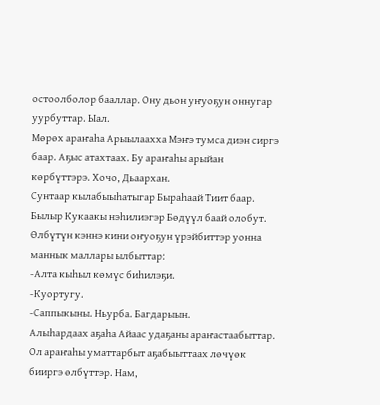остоолболор бааллар. Ону дьон уҥуоҕун оннугар уурбуттар. Ыал.
Мөрөх араҥаһа Арыылаахха Мэҥэ тумса диэн сиргэ баар. Аҕыс атахтаах. Бу араҥаһы арыйан көрбүттэрэ. Хочо, Дьаархан.
Сунтаар кылабыыһатыгар Быраһаай Тиит баар.
Былыр Кукаакы нэһилиэгэр Бөдүүл баай олобут. Өлбүтүн кэннэ кини оҥуоҕун үрэйбиттэр уонна маннык маллары ылбыттар:
-Алта кыһыл көмүс биһилэҕи.
-Куортугу.
-Саппыкыны. Ньурба. Багдарыын.
Алыһардаах аҕаһа Айаас удаҕаны араҥастаабыттар. Ол араҥаһы уматтарбыт аҕабыыттаах лөчүөк бииргэ өлбүттэр. Нам,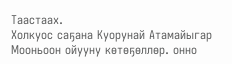Таастаах.
Холкуос саҕана Куорунай Атамайыгар Мооньоон ойууну көтөҕөллөр. онно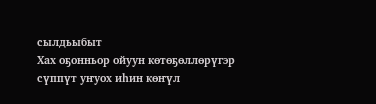сылдьыбыт
Хах оҕонньор ойуун көтөҕөллөрүгэр сүппүт уҥуох иһин көҥүл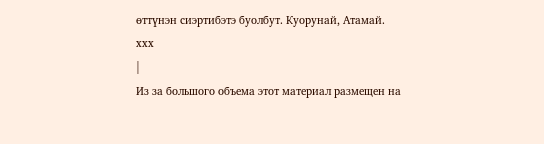өттүнэн сиэртибэтэ буолбут. Куорунай, Атамай.
ххх
|
Из за большого объема этот материал размещен на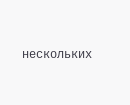нескольких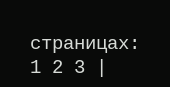страницах:
1 2 3 |